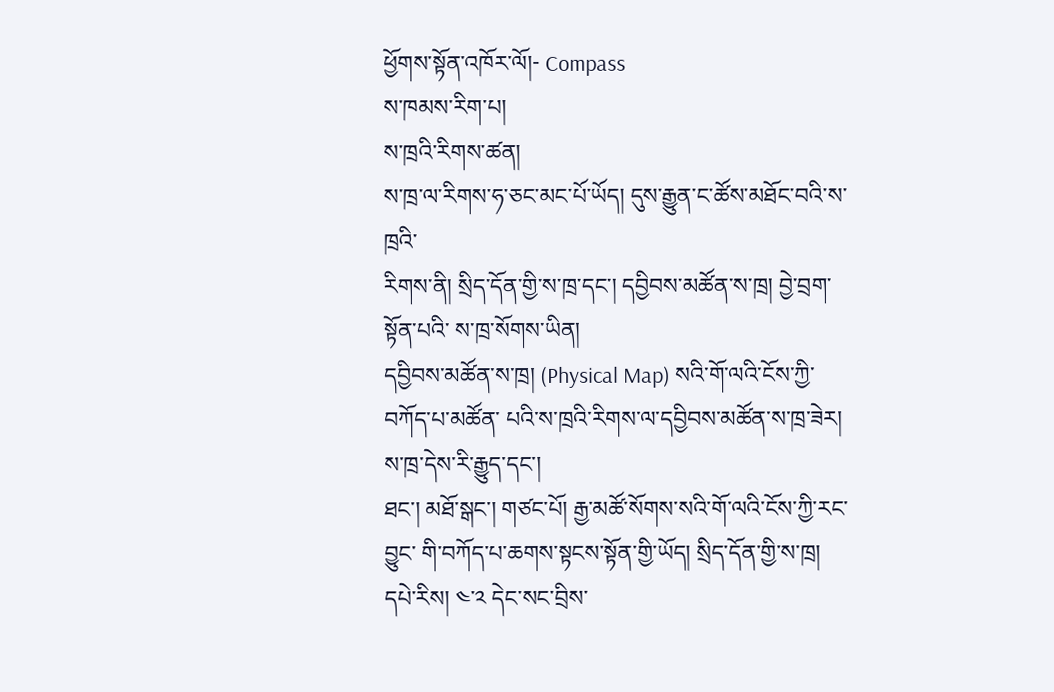ཕྱོགས་སྟོན་འཁོར་ལོ།- Compass
ས་ཁམས་རིག་པ།
ས་ཁྲའི་རིགས་ཚན།
ས་ཁྲ་ལ་རིགས་ཧ་ཅང་མང་པོ་ཡོད། དུས་རྒྱུན་ང་ཚོས་མཐོང་བའི་ས་ཁྲའི་
རིགས་ནི། སྲིད་དོན་གྱི་ས་ཁྲ་དང་། དབྱིབས་མཚོན་ས་ཁྲ། བྱེ་བྲག་སྟོན་པའི་ ས་ཁྲ་སོགས་ཡིན།
དབྱིབས་མཚོན་ས་ཁྲ། (Physical Map) སའི་གོ་ལའི་ངོས་ཀྱི་བཀོད་པ་མཚོན་ པའི་ས་ཁྲའི་རིགས་ལ་དབྱིབས་མཚོན་ས་ཁྲ་ཟེར། ས་ཁྲ་དེས་རི་རྒྱུད་དང་།
ཐང་། མཐོ་སྒང་། གཙང་པོ། རྒྱ་མཚོ་སོགས་སའི་གོ་ལའི་ངོས་ཀྱི་རང་བྱུང་ གི་བཀོད་པ་ཆགས་སྟངས་སྟོན་གྱི་ཡོད། སྲིད་དོན་གྱི་ས་ཁྲ།
དཔེ་རིས། ༤་༢ དེང་སང་བྲིས་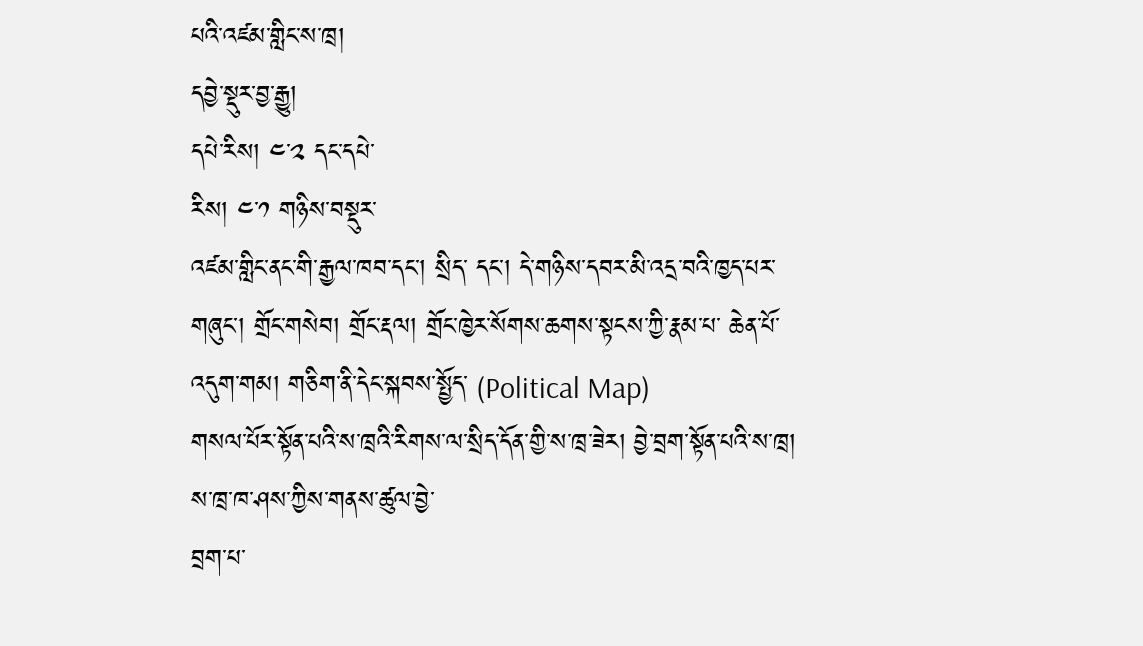པའི་འཛམ་གླིང་ས་ཁྲ།
དབྱེ་སྡུར་བྱ་རྒྱུ།
དཔེ་རིས། ༤་༢ དང་དཔེ་
རིས། ༤་༡ གཉིས་བསྡུར་
འཛམ་གླིང་ནང་གི་རྒྱལ་ཁབ་དང་། སྲིད་ དང་། དེ་གཉིས་དབར་མི་འདྲ་བའི་ཁྱད་པར་ གཞུང་། གྲོང་གསེབ། གྲོང་རྡལ། གྲོང་ཁྱེར་སོགས་ཆགས་སྟངས་ཀྱི་རྣམ་པ་ ཆེན་པོ་འདུག་གམ། གཅིག་ནི་དེང་སྐབས་སྤྱོད་ (Political Map)
གསལ་པོར་སྟོན་པའི་ས་ཁྲའི་རིགས་ལ་སྲིད་དོན་གྱི་ས་ཁྲ་ཟེར། བྱེ་བྲག་སྟོན་པའི་ས་ཁྲ།
ས་ཁྲ་ཁ་ཤས་ཀྱིས་གནས་ཚུལ་བྱེ་
བྲག་པ་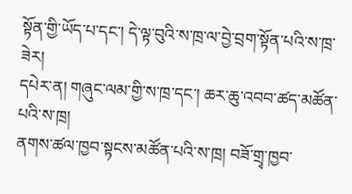སྟོན་གྱི་ཡོད་པ་དང་། དེ་ལྟ་བུའི་ས་ཁྲ་ལ་བྱེ་བྲག་སྟོན་པའི་ས་ཁྲ་ཟེར།
དཔེར་ན། གཞུང་ལམ་གྱི་ས་ཁྲ་དང་། ཆར་ཆུ་འབབ་ཚད་མཚོན་པའི་ས་ཁྲ།
ནགས་ཚལ་ཁྱབ་སྟངས་མཚོན་པའི་ས་ཁྲ། བཟོ་གྲྭ་ཁྱབ་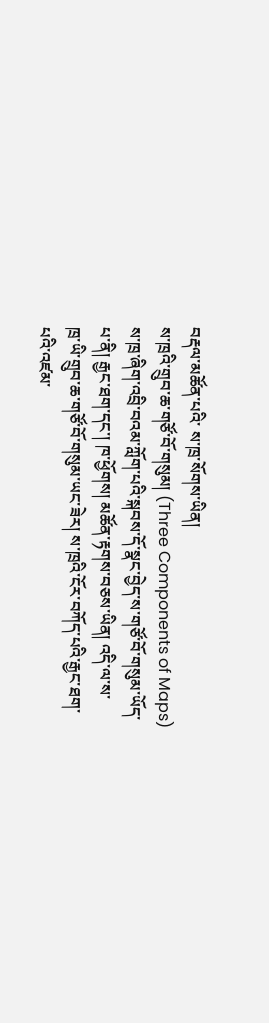བརྡལ་མཚོན་པའི་ ས་ཁྲ་སོགས་ཡིན།
ས་ཁྲའི་གྲུབ་ཆ་གཙོ་བོ་གསུམ། (Three Components of Maps)
ས་ཁྲ་ཞིག་འབྲི་བའམ་ཀློག་པའི་སྐབས་དོ་སྣང་བྱེད་ས་གཙོ་བོ་གསུམ་ཡོད་
པ་ནི། རྒྱང་ཐག་དང་། ཁ་ཕྱོགས། མཚོན་རྟགས་བཅས་ཡིན། འདི་ལ་ས་
ཁྲ་ཡི་གྲུབ་ཆ་གཙོ་བོ་གསུམ་ཡང་ཟེར། ས་ཁྲའི་ངོར་བཀོད་པའི་རྒྱང་ཐག་
པའི་འཛམ་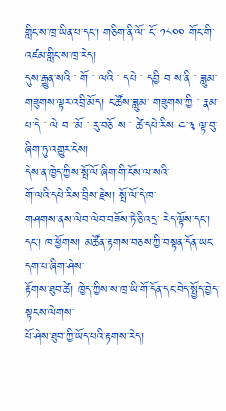གླིང་ས་ཁྲ་ཡིན་པ་དང་། གཅིག་ནི་ལོ་ ངོ་ ༡༨༠༠ གོང་གི་འཛམ་གླིང་ས་ཁྲ་རེད།
དུས་རྒྱུན་སའི ་ གོ ་ ལའི ་ དཔེ ་ དབྱི བ ས་ནི ་ ཟླུམ་གཟུགས་ལྟར་འབྲི་མོད། ང་ཚོས་ཟླུམ་ གཟུགས་ཀྱི ་ རྣམ་པ་དེ ་ ལེ བ ་མོ ་ རུ་བཅོ ས ་ ཚེ་དཔེ་རིས ༤་༣ ལྟ་བུ་ཞིག་ཏུ་འགྱུར་ངེས།
དེས་ན་ཁྱེད་ཀྱིས་སྤོ་ལོ་ཞིག་གི་ངོས་ལ་སའི་
གོ་ལའི་དཔེ་རིས་བྲིས་རྗེས། སྤོ་ལོ་དེ་ཁ་
གཤགས་ནས་ལེབ་ལེབ་བཟོས་ཏེ་ཅི་འདྲ་ རེད་ལྟོས་དང་།
དང་། ཁ་ཕྱོགས། མཚོན་རྟགས་བཅས་ཀྱི་བསྟན་དོན་ཡང་དག་པ་ཞིག་ཤེས་
རྟོགས་ཐུབ་ཚེ། ཁྱེད་ཀྱིས་ས་ཁྲ་ཡི་གོ་དོན་དང་བེད་སྤྱོད་བྱེད་སྟངས་ལེགས་
པོ་ཤེས་ཐུབ་ཀྱི་ཡོད་པའི་རྟགས་རེད།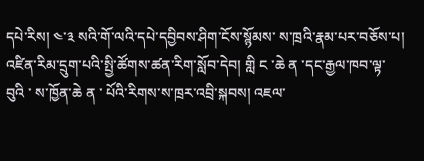དཔེ་རིས། ༤་༣ སའི་གོ་ལའི་དཔེ་དབྱིབས་ཤིག་ངོས་སྙོམས་ ས་ཁྲའི་རྣམ་པར་བཅོས་པ།
འཛིན་རིམ་དྲུག་པའི་སྤྱི་ཚོགས་ཚན་རིག་སློབ་དེབ། གླི ང ་ཆེ ན ་དང་རྒྱལ་ཁབ་ལྟ་བུའི ་ ས་ཁྱོན་ཆེ ན ་ པོའི་རིགས་ས་ཁྲར་འབྲི་སྐབས། འཇལ་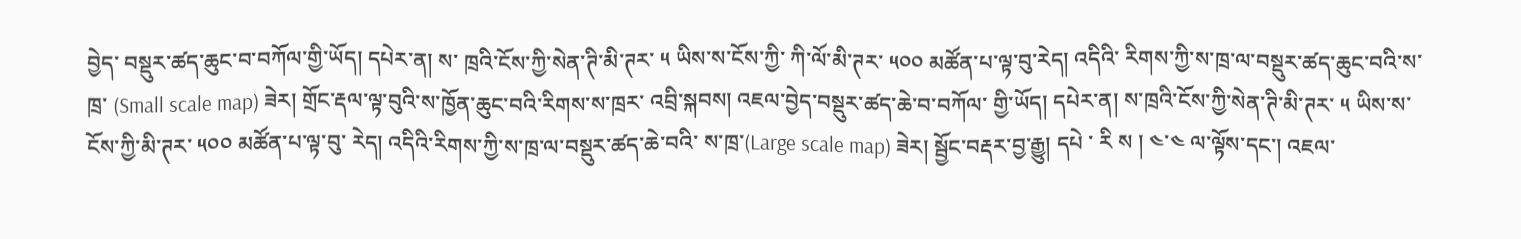བྱེད་ བསྡུར་ཚད་ཆུང་བ་བཀོལ་གྱི་ཡོད། དཔེར་ན། ས་ ཁྲའི་ངོས་ཀྱི་སེན་ཊི་མི་ཊར་ ༥ ཡིས་ས་ངོས་ཀྱི་ ཀི་ལོ་མི་ཊར་ ༥༠༠ མཚོན་པ་ལྟ་བུ་རེད། འདིའི་ རིགས་ཀྱི་ས་ཁྲ་ལ་བསྡུར་ཚད་ཆུང་བའི་ས་ཁྲ་ (Small scale map) ཟེར། གྲོང་རྡལ་ལྟ་བུའི་ས་ཁྱོན་ཆུང་བའི་རིགས་ས་ཁྲར་ འབྲི་སྐབས། འཇལ་བྱེད་བསྡུར་ཚད་ཆེ་བ་བཀོལ་ གྱི་ཡོད། དཔེར་ན། ས་ཁྲའི་ངོས་ཀྱི་སེན་ཊི་མི་ཊར་ ༥ ཡིས་ས་ངོས་ཀྱི་མི་ཊར་ ༥༠༠ མཚོན་པ་ལྟ་བུ་ རེད། འདིའི་རིགས་ཀྱི་ས་ཁྲ་ལ་བསྡུར་ཚད་ཆེ་བའི་ ས་ཁྲ་(Large scale map) ཟེར། སྦྱོང་བརྡར་བྱ་རྒྱུ། དཔེ ་ རི ས ། ༤་༤ ལ་ལྟོས་དང་། འཇལ་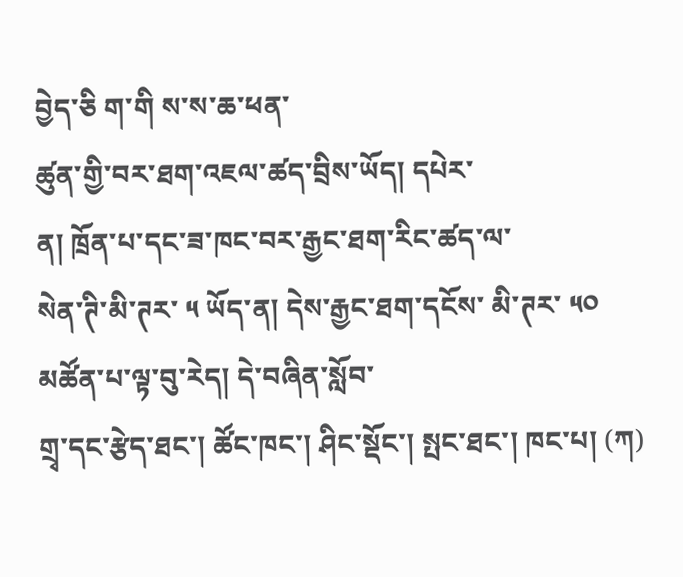བྱེད་ཅི ག་གི ས་ས་ཆ་ཕན་
ཚུན་གྱི་བར་ཐག་འཇལ་ཚད་བྲིས་ཡོད། དཔེར་
ན། ཁྲོན་པ་དང་ཟ་ཁང་བར་རྒྱང་ཐག་རིང་ཚད་ལ་
སེན་ཊི་མི་ཊར་ ༥ ཡོད་ན། དེས་རྒྱང་ཐག་དངོས་ མི་ཊར་ ༥༠ མཚོན་པ་ལྟ་བུ་རེད། དེ་བཞིན་སློབ་
གྲྭ་དང་རྩེད་ཐང་། ཚོང་ཁང་། ཤིང་སྡོང་། སྤང་ཐང་། ཁང་པ། (ཀ)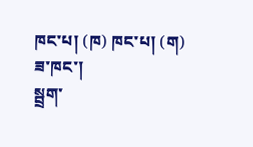ཁང་པ། (ཁ) ཁང་པ། (ག) ཟ་ཁང་།
སྦྲག་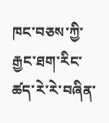ཁང་བཅས་ཀྱི་རྒྱང་ཐག་རིང་ཚད་རེ་རེ་བཞིན་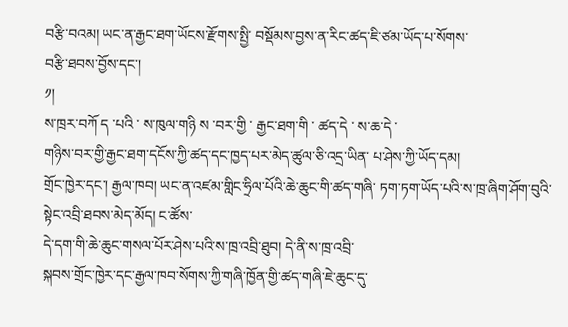བརྩི་བའམ། ཡང་ན་རྒྱང་ཐག་ཡོངས་རྫོགས་སྤྱི་ བསྡོམས་བྱས་ན་རིང་ཚད་ཇི་ཙམ་ཡོད་པ་སོགས་
བརྩི་ཐབས་བྱོས་དང་།
༡།
ས་ཁྲར་བཀོ ད ་པའི ་ ས་ཁུལ་གཉི ས ་བར་གྱི ་ རྒྱང་ཐག་གི ་ ཚད་དེ ་ ས་ཆ་དེ ་
གཉིས་བར་གྱི་རྒྱང་ཐག་དངོས་ཀྱི་ཚད་དང་ཁྱད་པར་མེད་ཚུལ་ཅི་འདྲ་ཡིན་ པ་ཤེས་ཀྱི་ཡོད་དམ།
གྲོང་ཁྱེར་དང་། རྒྱལ་ཁབ། ཡང་ན་འཛམ་གླིང་ཧྲིལ་པོའི་ཆེ་ཆུང་གི་ཚད་གཞི་ ཏག་ཏག་ཡོད་པའི་ས་ཁྲ་ཞིག་ཤོག་བུའི་སྟེང་འབྲི་ཐབས་མེད་མོད། ང་ཚོས་
དེ་དག་གི་ཆེ་ཆུང་གསལ་པོར་ཤེས་པའི་ས་ཁྲ་འབྲི་ཐུབ། དེ་ནི་ས་ཁྲ་འབྲི་
སྐབས་གྲོང་ཁྱེར་དང་རྒྱལ་ཁབ་སོགས་ཀྱི་གཞི་ཁྱོན་གྱི་ཚད་གཞི་ཇེ་ཆུང་དུ་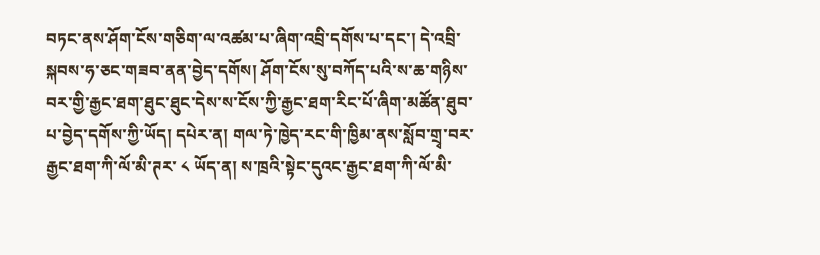བཏང་ནས་ཤོག་ངོས་གཅིག་ལ་འཚམ་པ་ཞིག་འབྲི་དགོས་པ་དང་། དེ་འབྲི་
སྐབས་ཧ་ཅང་གཟབ་ནན་བྱེད་དགོས། ཤོག་ངོས་སུ་བཀོད་པའི་ས་ཆ་གཉིས་ བར་གྱི་རྒྱང་ཐག་ཐུང་ཐུང་དེས་ས་ངོས་ཀྱི་རྒྱང་ཐག་རིང་པོ་ཞིག་མཚོན་ཐུབ་
པ་བྱེད་དགོས་ཀྱི་ཡོད། དཔེར་ན། གལ་ཏེ་ཁྱེད་རང་གི་ཁྱིམ་ནས་སློབ་གྲྭ་བར་
རྒྱང་ཐག་ཀི་ལོ་མི་ཊར་ ༨ ཡོད་ན། ས་ཁྲའི་སྟེང་དུའང་རྒྱང་ཐག་ཀི་ལོ་མི་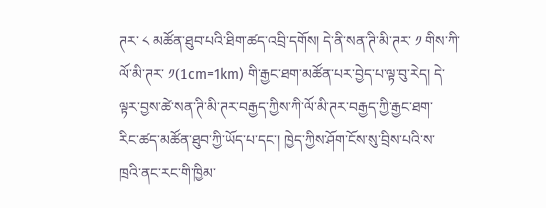ཊར་ ༨ མཚོན་ཐུབ་པའི་ཐིག་ཚད་འབྲི་དགོས། དེ་ནི་སན་ཊི་མི་ཊར་ ༡ གིས་ཀི་ ལོ་མི་ཊར་ ༡(1cm=1km) གི་རྒྱང་ཐག་མཚོན་པར་བྱེད་པ་ལྟ་བུ་རེད། དེ་ ལྟར་བྱས་ཚེ་སན་ཊི་མི་ཊར་བརྒྱད་ཀྱིས་ཀི་ལོ་མི་ཊར་བརྒྱད་ཀྱི་རྒྱང་ཐག་
རིང་ཚད་མཚོན་ཐུབ་ཀྱི་ཡོད་པ་དང་། ཁྱེད་ཀྱིས་ཤོག་ངོས་སུ་བྲིས་པའི་ས་
ཁྲའི་ནང་རང་གི་ཁྱིམ་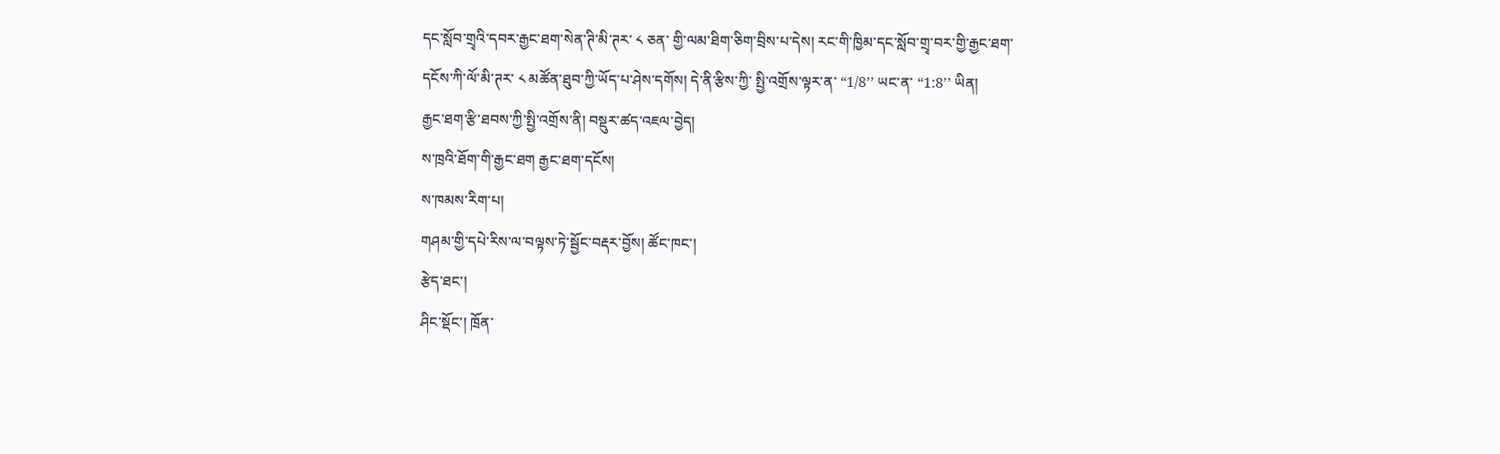དང་སློབ་གྲྭའི་དབར་རྒྱང་ཐག་སེན་ཊི་མི་ཊར་ ༨ ཅན་ གྱི་ལམ་ཐིག་ཅིག་བྲིས་པ་དེས། རང་གི་ཁྱིམ་དང་སློབ་གྲྭ་བར་གྱི་རྒྱང་ཐག་
དངོས་ཀི་ལོ་མི་ཊར་ ༨ མཚོན་ཐུབ་ཀྱི་ཡོད་པ་ཤེས་དགོས། དེ་ནི་རྩིས་ཀྱི་ སྤྱི་འགྲོས་ལྟར་ན་ “1/8’’ ཡང་ན་ “1:8’’ ཡིན།
རྒྱང་ཐག་རྩི་ཐབས་ཀྱི་སྤྱི་འགྲོས་ནི། བསྡུར་ཚད་འཇལ་བྱེད།
ས་ཁྲའི་ཐོག་གི་རྒྱང་ཐག རྒྱང་ཐག་དངོས།
ས་ཁམས་རིག་པ།
གཤམ་གྱི་དཔེ་རིས་ལ་བལྟས་ཏེ་སྦྱོང་བརྡར་བྱོས། ཚོང་ཁང་།
རྩེད་ཐང་།
ཤིང་སྡོང་། ཁྲོན་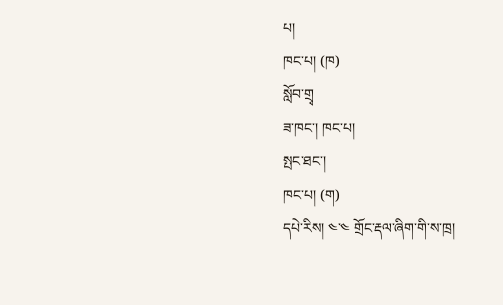པ།
ཁང་པ། (ཁ)
སློབ་གྲྭ
ཟ་ཁང་། ཁང་པ།
སྤང་ཐང་།
ཁང་པ། (ག)
དཔེ་རིས། ༤་༤ གྲོང་རྡལ་ཞིག་གི་ས་ཁྲ།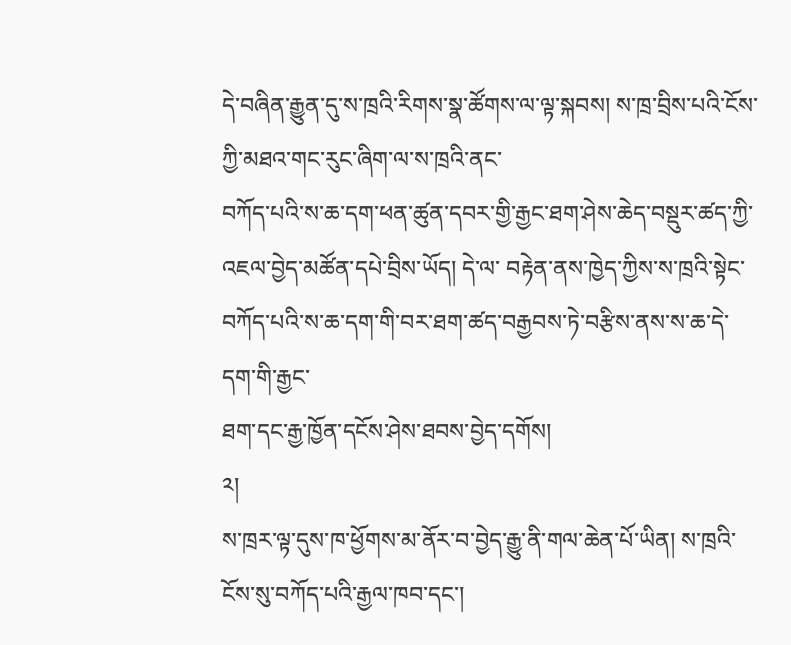དེ་བཞིན་རྒྱུན་དུ་ས་ཁྲའི་རིགས་སྣ་ཚོགས་ལ་ལྟ་སྐབས། ས་ཁྲ་བྲིས་པའི་ངོས་ཀྱི་མཐའ་གང་རུང་ཞིག་ལ་ས་ཁྲའི་ནང་
བཀོད་པའི་ས་ཆ་དག་ཕན་ཚུན་དབར་གྱི་རྒྱང་ཐག་ཤེས་ཆེད་བསྡུར་ཚད་ཀྱི་འཇལ་བྱེད་མཚོན་དཔེ་བྲིས་ཡོད། དེ་ལ་ བརྟེན་ནས་ཁྱེད་ཀྱིས་ས་ཁྲའི་སྟེང་བཀོད་པའི་ས་ཆ་དག་གི་བར་ཐག་ཚད་བརྒྱབས་ཏེ་བརྩིས་ནས་ས་ཆ་དེ་དག་གི་རྒྱང་
ཐག་དང་རྒྱ་ཁྱོན་དངོས་ཤེས་ཐབས་བྱེད་དགོས།
༢།
ས་ཁྲར་ལྟ་དུས་ཁ་ཕྱོགས་མ་ནོར་བ་བྱེད་རྒྱུ་ནི་གལ་ཆེན་པོ་ཡིན། ས་ཁྲའི་
ངོས་སུ་བཀོད་པའི་རྒྱལ་ཁབ་དང་།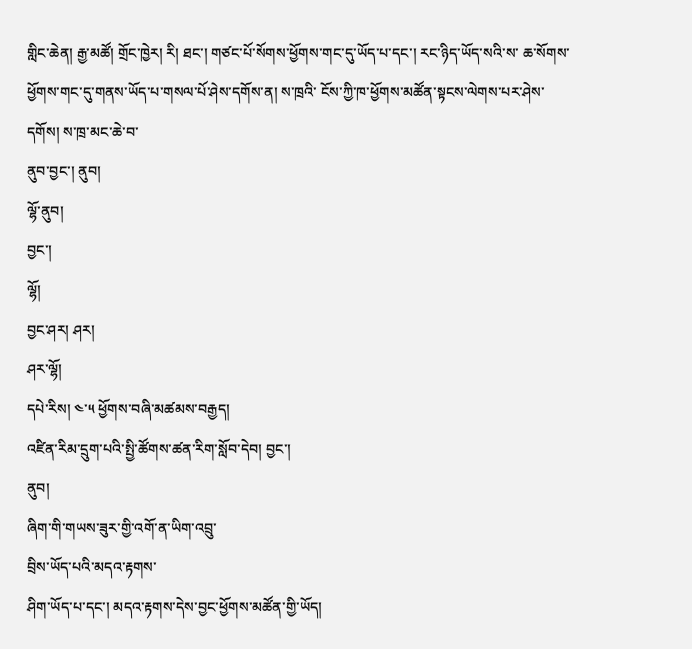གླིང་ཆེན། རྒྱ་མཚོ། གྲོང་ཁྱེར། རི། ཐང་། གཙང་པོ་སོགས་ཕྱོགས་གང་དུ་ཡོད་པ་དང་། རང་ཉིད་ཡོད་སའི་ས་ ཆ་སོགས་ཕྱོགས་གང་དུ་གནས་ཡོད་པ་གསལ་པོ་ཤེས་དགོས་ན། ས་ཁྲའི་ ངོས་ཀྱི་ཁ་ཕྱོགས་མཚོན་སྟངས་ལེགས་པར་ཤེས་དགོས། ས་ཁྲ་མང་ཆེ་བ་
ནུབ་བྱང་། ནུབ།
ལྷོ་ནུབ།
བྱང་།
ལྷོ།
བྱང་ཤར། ཤར།
ཤར་ལྷོ།
དཔེ་རིས། ༤་༥ ཕྱོགས་བཞི་མཚམས་བརྒྱད།
འཛིན་རིམ་དྲུག་པའི་སྤྱི་ཚོགས་ཚན་རིག་སློབ་དེབ། བྱང་།
ནུབ།
ཞིག་གི་གཡས་ཟུར་གྱི་འགོ་ན་ཡིག་འབྲུ་
བྲིས་ཡོད་པའི་མདའ་རྟགས་
ཤིག་ཡོད་པ་དང་། མདའ་རྟགས་དེས་བྱང་ཕྱོགས་མཚོན་གྱི་ཡོད།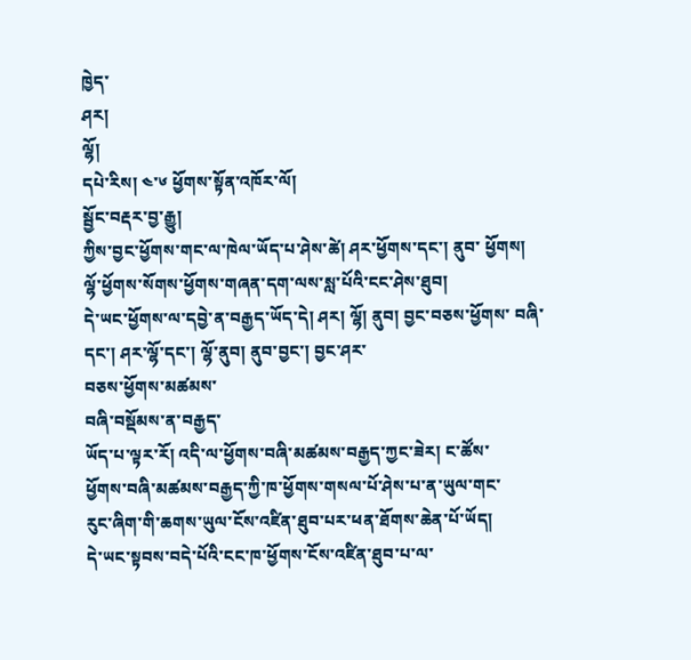ཁྱེད་
ཤར།
ལྷོ།
དཔེ་རིས། ༤་༦ ཕྱོགས་སྟོན་འཁོར་ལོ།
སྦྱོང་བརྡར་བྱ་རྒྱུ།
ཀྱིས་བྱང་ཕྱོགས་གང་ལ་ཁེལ་ཡོད་པ་ཤེས་ཚེ། ཤར་ཕྱོགས་དང་། ནུབ་ ཕྱོགས། ལྷོ་ཕྱོགས་སོགས་ཕྱོགས་གཞན་དག་ལས་སླ་པོའི་ངང་ཤེས་ཐུབ།
དེ་ཡང་ཕྱོགས་ལ་དབྱེ་ན་བརྒྱད་ཡོད་དེ། ཤར། ལྷོ། ནུབ། བྱང་བཅས་ཕྱོགས་ བཞི་
དང་། ཤར་ལྷོ་དང་། ལྷོ་ནུབ། ནུབ་བྱང་། བྱང་ཤར་
བཅས་ཕྱོགས་མཚམས་
བཞི་བསྡོམས་ན་བརྒྱད་
ཡོད་པ་ལྟར་རོ། འདི་ལ་ཕྱོགས་བཞི་མཚམས་བརྒྱད་ཀྱང་ཟེར། ང་ཚོས་
ཕྱོགས་བཞི་མཚམས་བརྒྱད་ཀྱི་ཁ་ཕྱོགས་གསལ་པོ་ཤེས་པ་ན་ཡུལ་གང་
རུང་ཞིག་གི་ཆགས་ཡུལ་ངོས་འཛིན་ཐུབ་པར་ཕན་ཐོགས་ཆེན་པོ་ཡོད།
དེ་ཡང་སྟབས་བདེ་པོའི་ངང་ཁ་ཕྱོགས་ངོས་འཛིན་ཐུབ་པ་ལ་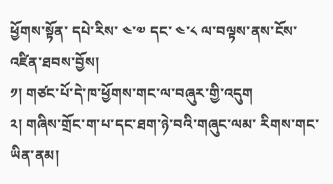ཕྱོགས་སྟོན་ དཔེ་རིས་ ༤་༧ དང་ ༤་༨ ལ་བལྟས་ནས་ངོས་ འཛིན་ཐབས་བྱོས།
༡། གཙང་པོ་དེ་ཁ་ཕྱོགས་གང་ལ་བཞུར་གྱི་འདུག
༢། གཞིས་གྲོང་ག་པ་དང་ཐག་ཉེ་བའི་གཞུང་ལམ་ རིགས་གང་ཡིན་ནམ།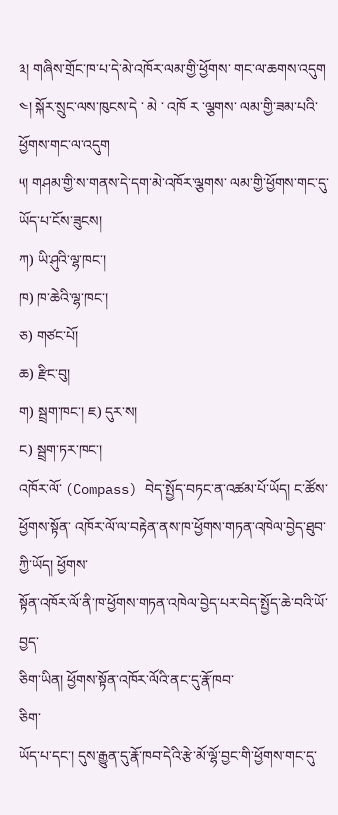༣། གཞིས་གྲོང་ཁ་པ་དེ་མེ་འཁོར་ལམ་གྱི་ཕྱོགས་ གང་ལ་ཆགས་འདུག
༤། སྐོར་སྲུང་ལས་ཁུངས་དེ ་ མེ ་ འཁོ ར ་ལྕགས་ ལམ་གྱི་ཟམ་པའི་ཕྱོགས་གང་ལ་འདུག
༥། གཤམ་གྱི་ས་གནས་དེ་དག་མེ་འཁོར་ལྕགས་ ལམ་གྱི་ཕྱོགས་གང་དུ་ཡོད་པ་ངོས་ཟུངས།
ཀ) ཡི་ཤུའི་ལྷ་ཁང་།
ཁ) ཁ་ཆེའི་ལྷ་ཁང་།
ཅ) གཙང་པོ།
ཆ) རྫིང་བུ།
ག) སྦྲག་ཁང་། ཇ) དུར་ས།
ང) སྦྲག་ཏར་ཁང་།
འཁོར་ལོ་ (Compass) བེད་སྤྱོད་བཏང་ན་འཚམ་པོ་ཡོད། ང་ཚོས་ཕྱོགས་སྟོན་ འཁོར་ལོ་ལ་བརྟེན་ནས་ཁ་ཕྱོགས་གཏན་འཁེལ་བྱེད་ཐུབ་ཀྱི་ཡོད། ཕྱོགས་
སྟོན་འཁོར་ལོ་ནི་ཁ་ཕྱོགས་གཏན་འཁེལ་བྱེད་པར་བེད་སྤྱོད་ཆེ་བའི་ཡོ་བྱད་
ཅིག་ཡིན། ཕྱོགས་སྟོན་འཁོར་ལོའི་ནང་དུ་རྣོ་ཁབ་
ཅིག་
ཡོད་པ་དང་། དུས་རྒྱུན་དུ་རྣོ་ཁབ་དེའི་རྩེ་མོ་ལྷོ་བྱང་གི་ཕྱོགས་གང་དུ་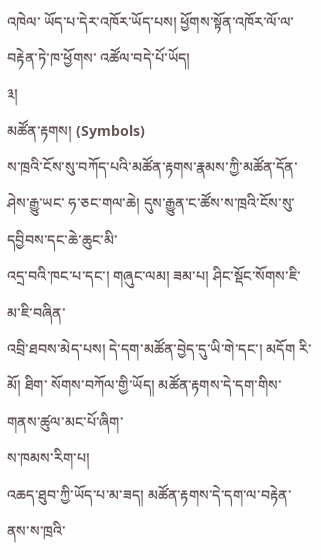འཁེལ་ ཡོད་པ་དེར་འཁོར་ཡོད་པས། ཕྱོགས་སྟོན་འཁོར་ལོ་ལ་བརྟེན་ཏེ་ཁ་ཕྱོགས་ འཚོལ་བདེ་པོ་ཡོད།
༣།
མཚོན་རྟགས། (Symbols)
ས་ཁྲའི་ངོས་སུ་བཀོད་པའི་མཚོན་རྟགས་རྣམས་ཀྱི་མཚོན་དོན་ཤེས་རྒྱུ་ཡང་ ཧ་ཅང་གལ་ཆེ། དུས་རྒྱུན་ང་ཚོས་ས་ཁྲའི་ངོས་སུ་དབྱིབས་དང་ཆེ་ཆུང་མི་
འདྲ་བའི་ཁང་པ་དང་། གཞུང་ལམ། ཟམ་པ། ཤིང་སྡོང་སོགས་ཇི་མ་ཇི་བཞིན་
འབྲི་ཐབས་མེད་པས། དེ་དག་མཚོན་བྱེད་དུ་ཡི་གེ་དང་། མདོག རི་མོ། ཐིག་ སོགས་བཀོལ་གྱི་ཡོད། མཚོན་རྟགས་དེ་དག་གིས་གནས་ཚུལ་མང་པོ་ཞིག་
ས་ཁམས་རིག་པ།
འཆད་ཐུབ་ཀྱི་ཡོད་པ་མ་ཟད། མཚོན་རྟགས་དེ་དག་ལ་བརྟེན་ནས་ས་ཁྲའི་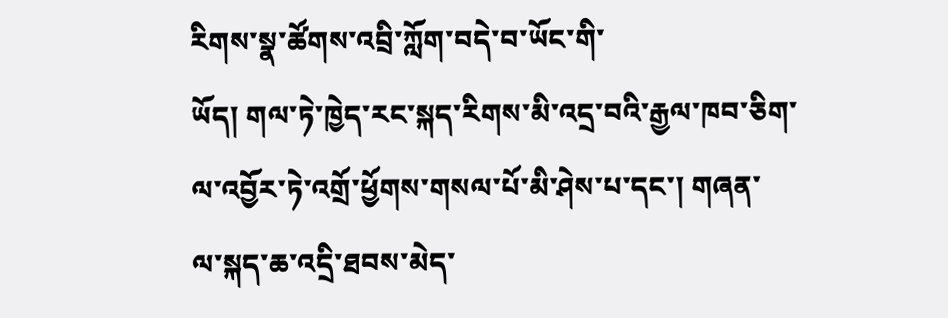རིགས་སྣ་ཚོགས་འབྲི་ཀློག་བདེ་བ་ཡོང་གི་
ཡོད། གལ་ཏེ་ཁྱེད་རང་སྐད་རིགས་མི་འདྲ་བའི་རྒྱལ་ཁབ་ཅིག་ལ་འབྱོར་ཏེ་འགྲོ་ཕྱོགས་གསལ་པོ་མི་ཤེས་པ་དང་། གཞན་
ལ་སྐད་ཆ་འདྲི་ཐབས་མེད་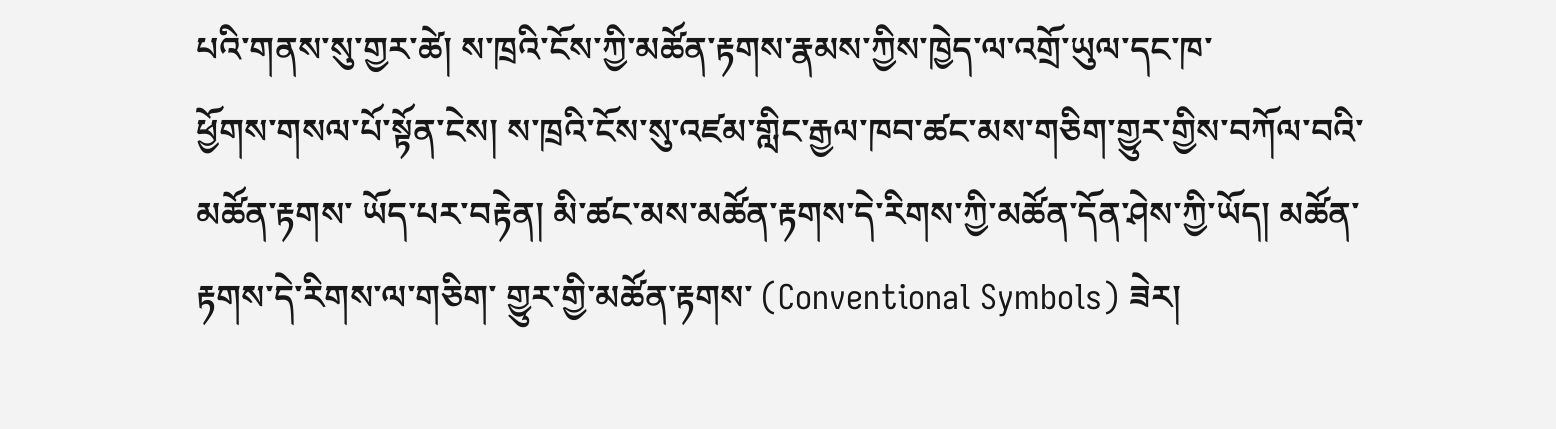པའི་གནས་སུ་གྱར་ཚེ། ས་ཁྲའི་ངོས་ཀྱི་མཚོན་རྟགས་རྣམས་ཀྱིས་ཁྱེད་ལ་འགྲོ་ཡུལ་དང་ཁ་
ཕྱོགས་གསལ་པོ་སྟོན་ངེས། ས་ཁྲའི་ངོས་སུ་འཛམ་གླིང་རྒྱལ་ཁབ་ཚང་མས་གཅིག་གྱུར་གྱིས་བཀོལ་བའི་མཚོན་རྟགས་ ཡོད་པར་བརྟེན། མི་ཚང་མས་མཚོན་རྟགས་དེ་རིགས་ཀྱི་མཚོན་དོན་ཤེས་ཀྱི་ཡོད། མཚོན་རྟགས་དེ་རིགས་ལ་གཅིག་ གྱུར་གྱི་མཚོན་རྟགས་ (Conventional Symbols) ཟེར།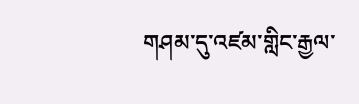གཤམ་དུ་འཛམ་གླིང་རྒྱལ་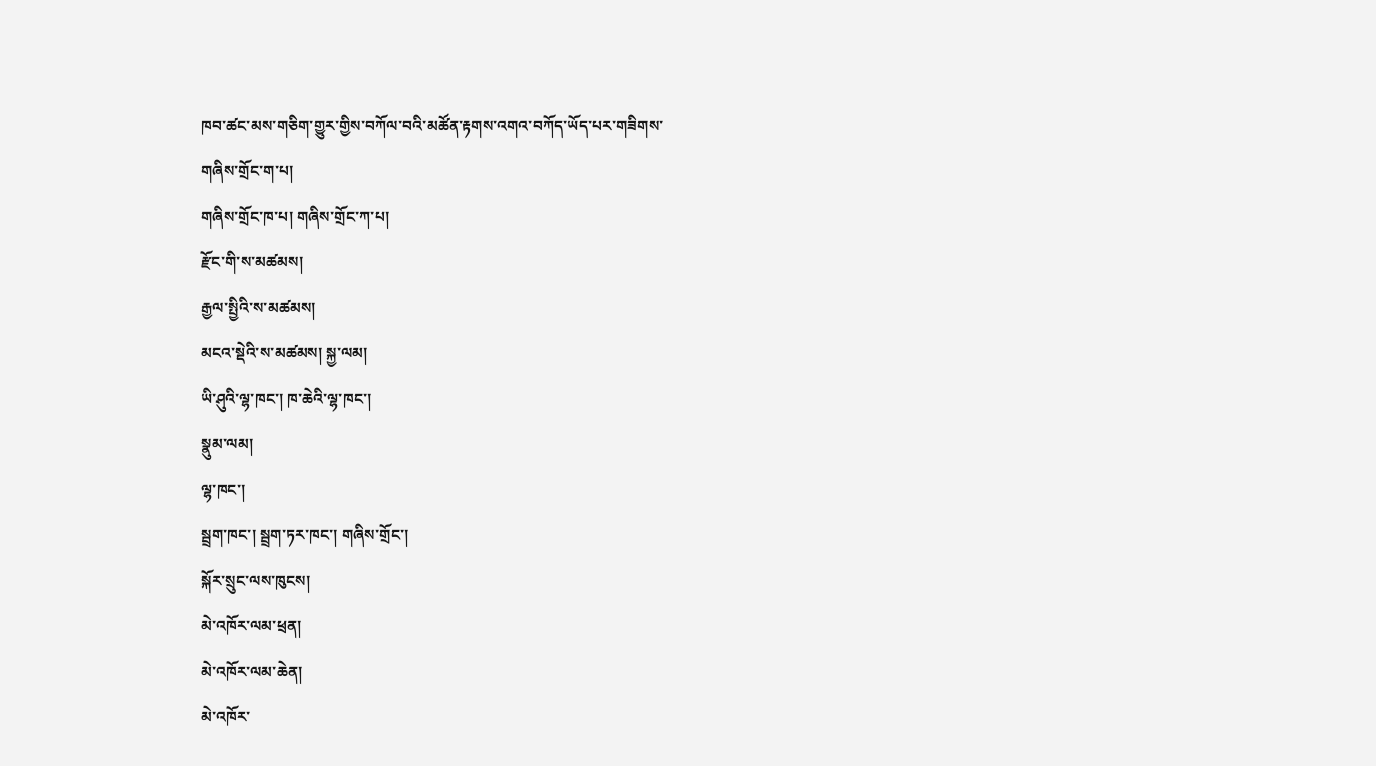ཁབ་ཚང་མས་གཅིག་གྱུར་གྱིས་བཀོལ་བའི་མཚོན་རྟགས་འགའ་བཀོད་ཡོད་པར་གཟིགས་
གཞིས་གྲོང་ག་པ།
གཞིས་གྲོང་ཁ་པ། གཞིས་གྲོང་ཀ་པ།
རྫོང་གི་ས་མཚམས།
རྒྱལ་སྤྱིའི་ས་མཚམས།
མངའ་སྡེའི་ས་མཚམས། སྐྱ་ལམ།
ཡི་ཤུའི་ལྷ་ཁང་། ཁ་ཆེའི་ལྷ་ཁང་།
སྣུམ་ལམ།
ལྷ་ཁང་།
སྦྲག་ཁང་། སྦྲག་ཏར་ཁང་། གཞིས་གྲོང་།
སྐོར་སྲུང་ལས་ཁུངས།
མེ་འཁོར་ལམ་ཕྲན།
མེ་འཁོར་ལམ་ཆེན།
མེ་འཁོར་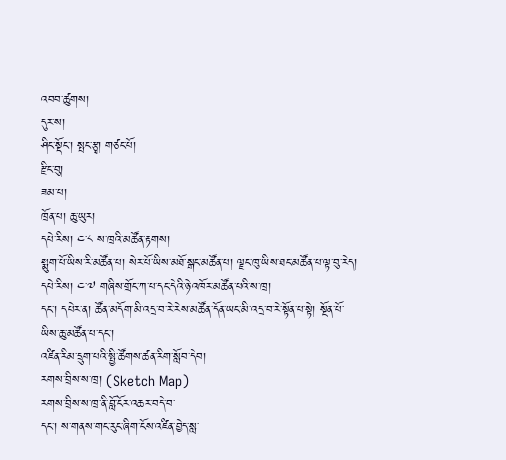འབབ་ཚུགས།
དུར་ས།
ཤིང་སྡོང་། སྤང་རྩྭ། གཙང་པོ།
རྫིང་བུ།
ཟམ་པ།
ཁྲོན་པ། ཆུ་ཡུར།
དཔེ་རིས། ༤་༨ ས་ཁྲའི་མཚོན་རྟགས།
སྨུག་པོ་ཡིས་རི་མཚོན་པ། སེར་པོ་ཡིས་མཐོ་སྒང་མཚོན་པ། ལྗང་ཁུ་ཡིས་ཐང་མཚོན་པ་ལྟ་བུ་རེད།
དཔེ་རིས། ༤་༧ གཞིས་གྲོང་ཀ་པ་དང་དེའི་ཉེ་འཁོར་མཚོན་པའི་ས་ཁྲ།
དང་། དཔེར་ན། ཚོན་མདོག་མི་འདྲ་བ་རེ་རེས་མཚོན་དོན་ཡང་མི་འདྲ་བ་རེ་སྟོན་པ་སྟེ། སྔོན་པོ་ཡིས་ཆུ་མཚོན་པ་དང་།
འཛིན་རིམ་དྲུག་པའི་སྤྱི་ཚོགས་ཚན་རིག་སློབ་དེབ།
རགས་བྲིས་ས་ཁྲ། (Sketch Map)
རགས་བྲིས་ས་ཁྲ་ནི་བློ་ངོར་འཆར་བདེ་བ་
དང་། ས་གནས་གང་རུང་ཞིག་ངོས་འཛིན་བྱེད་སླ་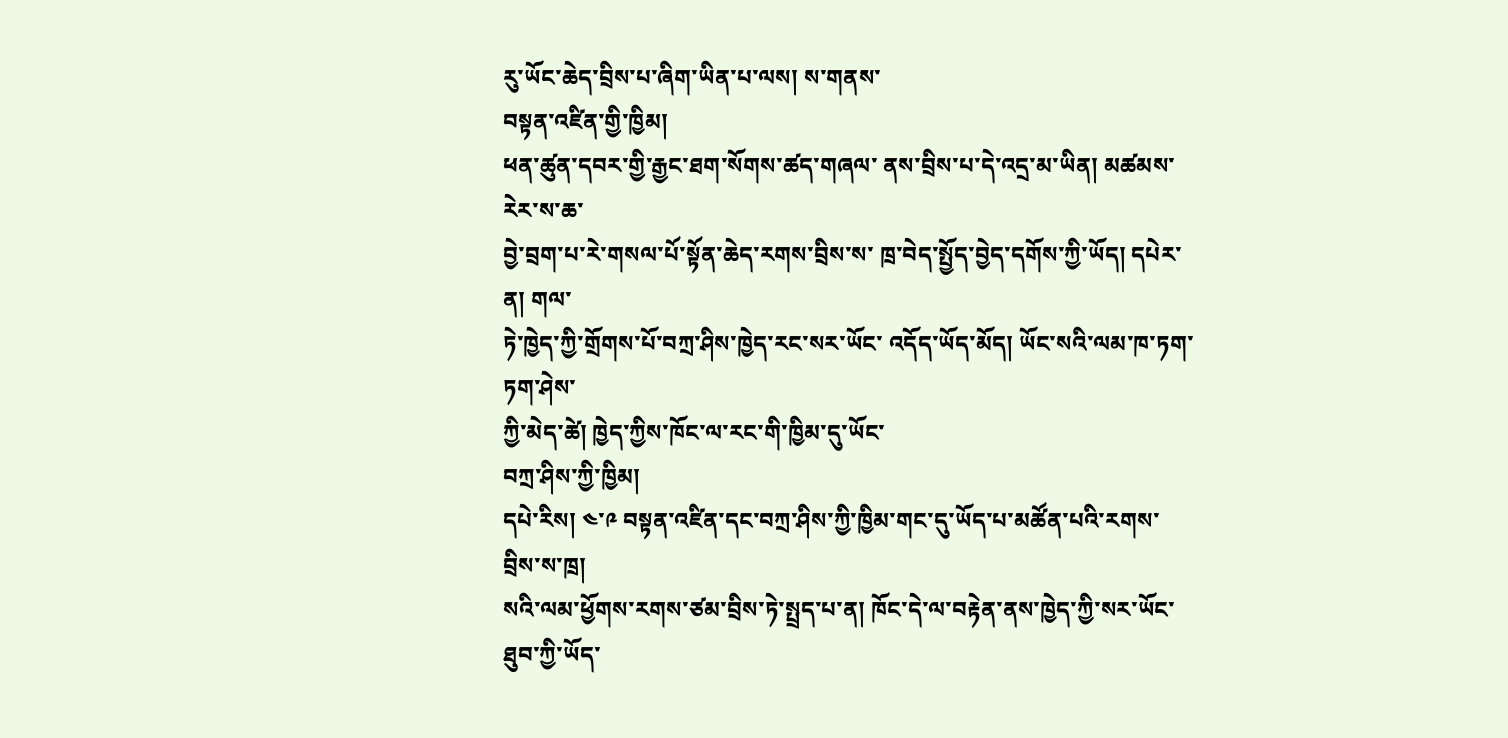རུ་ཡོང་ཆེད་བྲིས་པ་ཞིག་ཡིན་པ་ལས། ས་གནས་
བསྟན་འཛིན་གྱི་ཁྱིམ།
ཕན་ཚུན་དབར་གྱི་རྒྱང་ཐག་སོགས་ཚད་གཞལ་ ནས་བྲིས་པ་དེ་འདྲ་མ་ཡིན། མཚམས་རེར་ས་ཆ་
བྱེ་བྲག་པ་རེ་གསལ་པོ་སྟོན་ཆེད་རགས་བྲིས་ས་ ཁྲ་བེད་སྤྱོད་བྱེད་དགོས་ཀྱི་ཡོད། དཔེར་ན། གལ་
ཏེ་ཁྱེད་ཀྱི་གྲོགས་པོ་བཀྲ་ཤིས་ཁྱེད་རང་སར་ཡོང་ འདོད་ཡོད་མོད། ཡོང་སའི་ལམ་ཁ་ཏག་ཏག་ཤེས་
ཀྱི་མེད་ཚེ། ཁྱེད་ཀྱིས་ཁོང་ལ་རང་གི་ཁྱིམ་དུ་ཡོང་
བཀྲ་ཤིས་ཀྱི་ཁྱིམ།
དཔེ་རིས། ༤་༩ བསྟན་འཛིན་དང་བཀྲ་ཤིས་ཀྱི་ཁྱིམ་གང་དུ་ཡོད་པ་མཚོན་པའི་རགས་བྲིས་ས་ཁྲ།
སའི་ལམ་ཕྱོགས་རགས་ཙམ་བྲིས་ཏེ་སྤྲད་པ་ན། ཁོང་དེ་ལ་བརྟེན་ནས་ཁྱེད་ཀྱི་སར་ཡོང་ཐུབ་ཀྱི་ཡོད་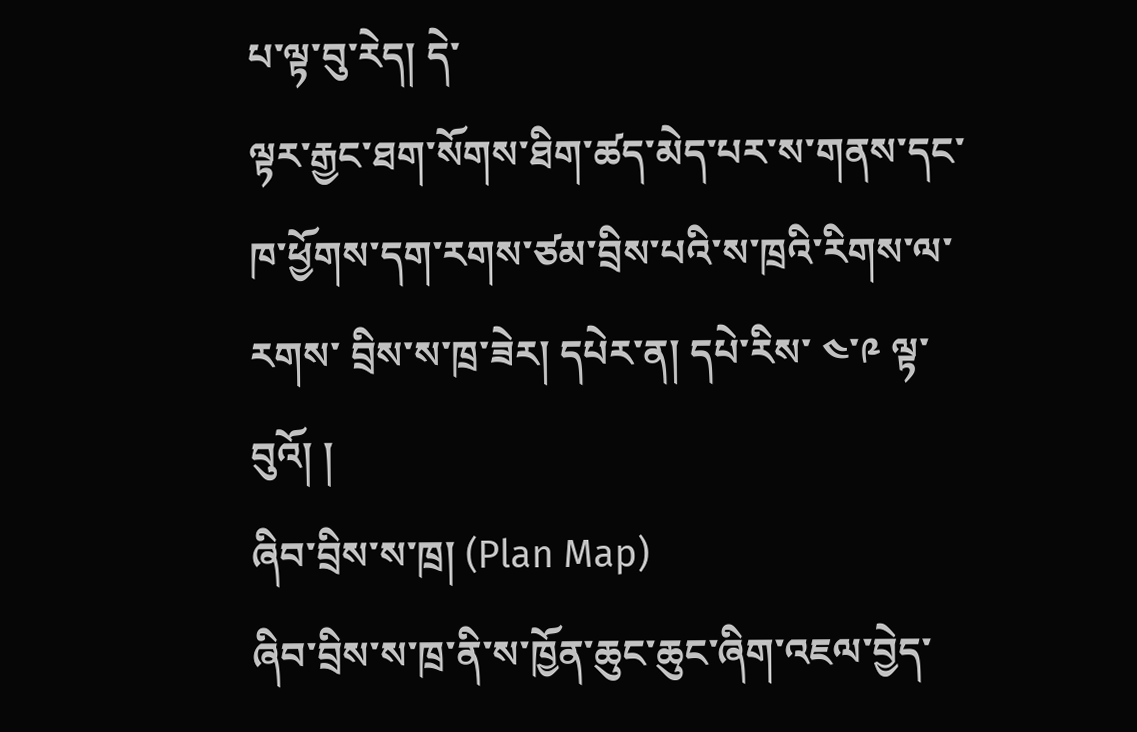པ་ལྟ་བུ་རེད། དེ་
ལྟར་རྒྱང་ཐག་སོགས་ཐིག་ཚད་མེད་པར་ས་གནས་དང་ཁ་ཕྱོགས་དག་རགས་ཙམ་བྲིས་པའི་ས་ཁྲའི་རིགས་ལ་རགས་ བྲིས་ས་ཁྲ་ཟེར། དཔེར་ན། དཔེ་རིས་ ༤་༩ ལྟ་བུའོ། །
ཞིབ་བྲིས་ས་ཁྲ། (Plan Map)
ཞིབ་བྲིས་ས་ཁྲ་ནི་ས་ཁྱོན་ཆུང་ཆུང་ཞིག་འཇལ་བྱེད་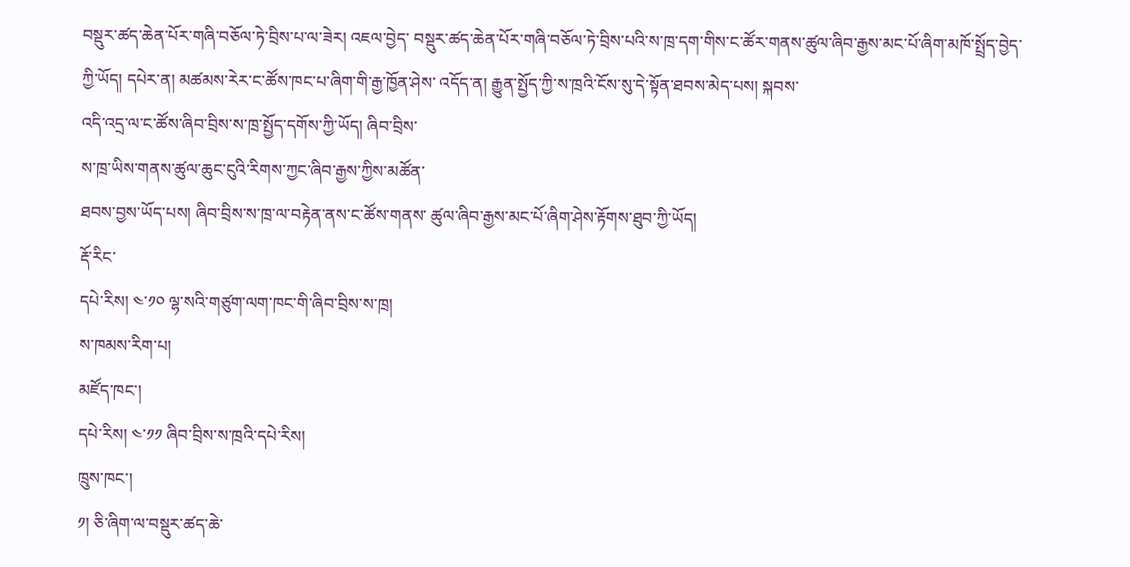བསྡུར་ཚད་ཆེན་པོར་གཞི་བཅོལ་ཏེ་བྲིས་པ་ལ་ཟེར། འཇལ་བྱེད་ བསྡུར་ཚད་ཆེན་པོར་གཞི་བཅོལ་ཏེ་བྲིས་པའི་ས་ཁྲ་དག་གིས་ང་ཚོར་གནས་ཚུལ་ཞིབ་རྒྱས་མང་པོ་ཞིག་མཁོ་སྤྲོད་བྱེད་
ཀྱི་ཡོད། དཔེར་ན། མཚམས་རེར་ང་ཚོས་ཁང་པ་ཞིག་གི་རྒྱ་ཁྱོན་ཤེས་ འདོད་ན། རྒྱུན་སྤྱོད་ཀྱི་ས་ཁྲའི་ངོས་སུ་དེ་སྟོན་ཐབས་མེད་པས། སྐབས་
འདི་འདྲ་ལ་ང་ཚོས་ཞིབ་བྲིས་ས་ཁྲ་སྤྱོད་དགོས་ཀྱི་ཡོད། ཞིབ་བྲིས་
ས་ཁྲ་ཡིས་གནས་ཚུལ་ཆུང་ངུའི་རིགས་ཀྱང་ཞིབ་རྒྱས་ཀྱིས་མཚོན་
ཐབས་བྱས་ཡོད་པས། ཞིབ་བྲིས་ས་ཁྲ་ལ་བརྟེན་ནས་ང་ཚོས་གནས་ ཚུལ་ཞིབ་རྒྱས་མང་པོ་ཞིག་ཤེས་རྟོགས་ཐུབ་ཀྱི་ཡོད།
རྡོ་རིང་
དཔེ་རིས། ༤་༡༠ ལྷ་སའི་གཙུག་ལག་ཁང་གི་ཞིབ་བྲིས་ས་ཁྲ།
ས་ཁམས་རིག་པ།
མཛོད་ཁང་།
དཔེ་རིས། ༤་༡༡ ཞིབ་བྲིས་ས་ཁྲའི་དཔེ་རིས།
ཁྲུས་ཁང་།
༡། ཅི་ཞིག་ལ་བསྡུར་ཚད་ཆེ་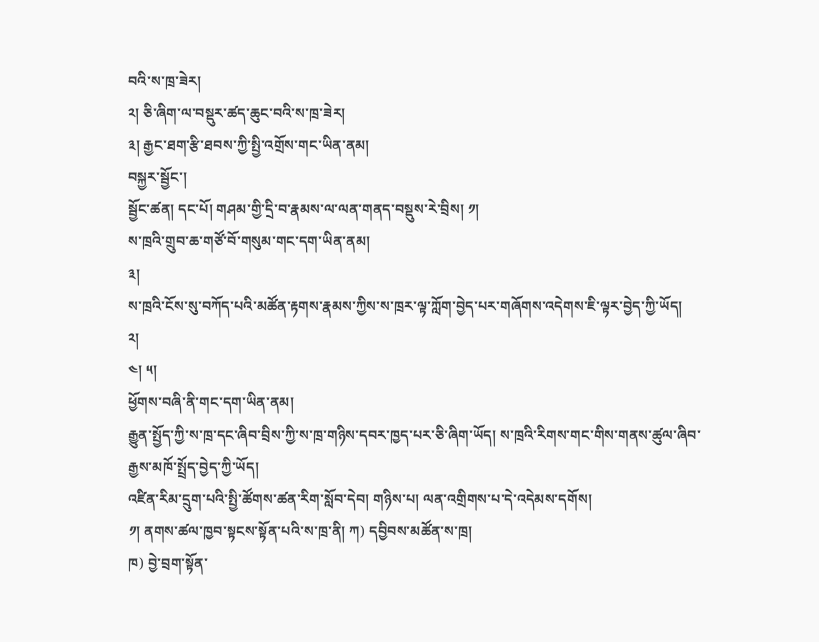བའི་ས་ཁྲ་ཟེར།
༢། ཅི་ཞིག་ལ་བསྡུར་ཚད་ཆུང་བའི་ས་ཁྲ་ཟེར།
༣། རྒྱང་ཐག་རྩི་ཐབས་ཀྱི་སྤྱི་འགྲོས་གང་ཡིན་ནམ།
བསྐྱར་སྦྱོང་།
སྦྱོང་ཚན། དང་པོ། གཤམ་གྱི་དྲི་བ་རྣམས་ལ་ལན་གནད་བསྡུས་རེ་བྲིས། ༡།
ས་ཁྲའི་གྲུབ་ཆ་གཙོ་བོ་གསུམ་གང་དག་ཡིན་ནམ།
༣།
ས་ཁྲའི་ངོས་སུ་བཀོད་པའི་མཚོན་རྟགས་རྣམས་ཀྱིས་ས་ཁྲར་ལྟ་ཀློག་བྱེད་པར་གཞོགས་འདེགས་ཇི་ལྟར་བྱེད་ཀྱི་ཡོད།
༢།
༤། ༥།
ཕྱོགས་བཞི་ནི་གང་དག་ཡིན་ནམ།
རྒྱུན་སྤྱོད་ཀྱི་ས་ཁྲ་དང་ཞིབ་བྲིས་ཀྱི་ས་ཁྲ་གཉིས་དབར་ཁྱད་པར་ཅི་ཞིག་ཡོད། ས་ཁྲའི་རིགས་གང་གིས་གནས་ཚུལ་ཞིབ་རྒྱས་མཁོ་སྤྲོད་བྱེད་ཀྱི་ཡོད།
འཛིན་རིམ་དྲུག་པའི་སྤྱི་ཚོགས་ཚན་རིག་སློབ་དེབ། གཉིས་པ། ལན་འགྲིགས་པ་དེ་འདེམས་དགོས།
༡། ནགས་ཚལ་ཁྱབ་སྟངས་སྟོན་པའི་ས་ཁྲ་ནི། ཀ) དབྱིབས་མཚོན་ས་ཁྲ།
ཁ) བྱེ་བྲག་སྟོན་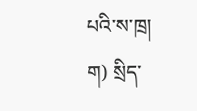པའི་ས་ཁྲ།
ག) སྲིད་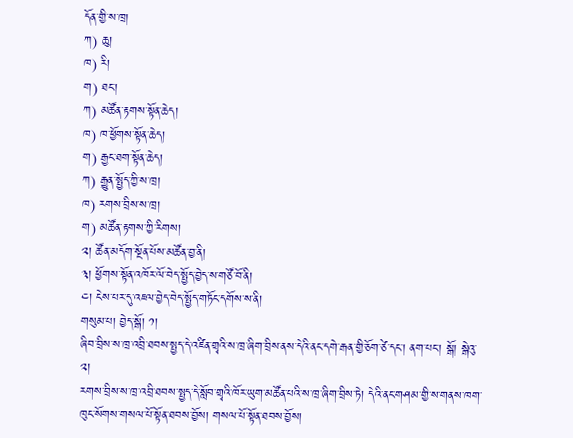དོན་གྱི་ས་ཁྲ།
ཀ) ཆུ།
ཁ) རི།
ག) ཐང་།
ཀ) མཚོན་རྟགས་སྟོན་ཆེད།
ཁ) ཁ་ཕྱོགས་སྟོན་ཆེད།
ག) རྒྱང་ཐག་སྟོན་ཆེད།
ཀ) རྒྱུན་སྤྱོད་ཀྱི་ས་ཁྲ།
ཁ) རགས་བྲིས་ས་ཁྲ།
ག) མཚོན་རྟགས་ཀྱི་རིགས།
༢། ཚོན་མདོག་སྔོན་པོས་མཚོན་བྱ་ནི།
༣། ཕྱོགས་སྟོན་འཁོར་ལོ་བེད་སྤྱོད་བྱེད་ས་གཙོ་བོ་ནི།
༤། ངེས་པར་དུ་འཇལ་བྱེད་བེད་སྤྱོད་གཏོང་དགོས་ས་ནི།
གསུམ་པ། བྱེད་སྒོ། ༡།
ཞིབ་བྲིས་ས་ཁྲ་འབྲི་ཐབས་སྤྱད་དེ་འཛིན་གྲྭའི་ས་ཁྲ་ཞིག་བྲིས་ནས་དེའི་ནང་དགེ་རྒན་གྱི་ཅོག་ཙེ་དང་། ནག་པང་། སྒོ། སྒེའུ་
༢།
རགས་བྲིས་ས་ཁྲ་འབྲི་ཐབས་སྤྱད་དེ་སློབ་གྲྭའི་ཁོར་ཡུག་མཚོན་པའི་ས་ཁྲ་ཞིག་བྲིས་ཏེ། དེའི་ནང་གཤམ་གྱི་ས་གནས་ཁག་
ཁུང་སོགས་གསལ་པོ་སྟོན་ཐབས་བྱོས། གསལ་པོ་སྟོན་ཐབས་བྱོས།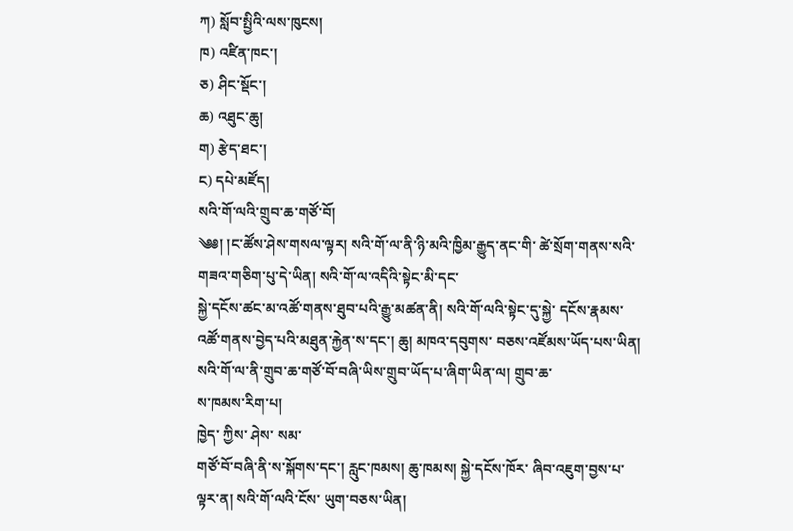ཀ) སློབ་སྤྱིའི་ལས་ཁུངས།
ཁ) འཛིན་ཁང་།
ཅ) ཤིང་སྡོང་།
ཆ) འཐུང་ཆུ།
ག) རྩེད་ཐང་།
ང) དཔེ་མཛོད།
སའི་གོ་ལའི་གྲུབ་ཆ་གཙོ་བོ།
༄༅། །ང་ཚོས་ཤེས་གསལ་ལྟར། སའི་གོ་ལ་ནི་ཉི་མའི་ཁྱིམ་རྒྱུད་ནང་གི་ ཚེ་སྲོག་གནས་སའི་གཟའ་གཅིག་པུ་དེ་ཡིན། སའི་གོ་ལ་འདིའི་སྟེང་མི་དང་
སྐྱེ་དངོས་ཚང་མ་འཚོ་གནས་ཐུབ་པའི་རྒྱུ་མཚན་ནི། སའི་གོ་ལའི་སྟེང་དུ་སྐྱེ་ དངོས་རྣམས་འཚོ་གནས་བྱེད་པའི་མཐུན་རྐྱེན་ས་དང་། ཆུ། མཁའ་དབུགས་ བཅས་འཛོམས་ཡོད་པས་ཡིན།
སའི་གོ་ལ་ནི་གྲུབ་ཆ་གཙོ་བོ་བཞི་ཡིས་གྲུབ་ཡོད་པ་ཞིག་ཡིན་ལ། གྲུབ་ཆ་
ས་ཁམས་རིག་པ།
ཁྱེད་ ཀྱིས་ ཤེས་ སམ་
གཙོ་བོ་བཞི་ནི་ས་སྐོགས་དང་། རླུང་ཁམས། ཆུ་ཁམས། སྐྱེ་དངོས་ཁོར་ ཞིབ་འཇུག་བྱས་པ་ལྟར་ན། སའི་གོ་ལའི་ངོས་ ཡུག་བཅས་ཡིན།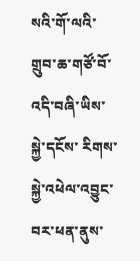སའི་གོ་ལའི་གྲུབ་ཆ་གཙོ་བོ་འདི་བཞི་ཡིས་སྐྱེ་དངོས་ རིགས་སྐྱེ་འཕེལ་འབྱུང་བར་ཕན་ནུས་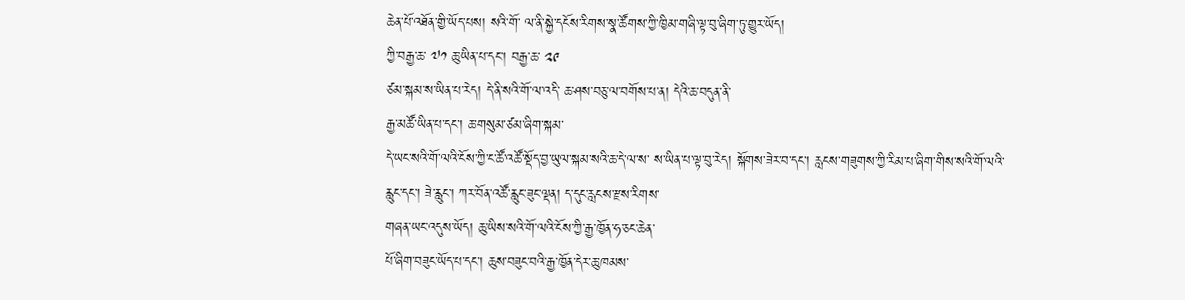ཆེན་པོ་འཐོན་གྱི་ཡོད་པས། སའི་གོ་ ལ་ནི་སྐྱེ་དངོས་རིགས་སྣ་ཚོགས་ཀྱི་ཁྱིམ་གཞི་ལྟ་བུ་ཞིག་ཏུ་གྱུར་ཡོད།
ཀྱི་བརྒྱ་ཆ་ ༧༡ ཆུ་ཡིན་པ་དང་། བརྒྱ་ཆ་ ༢༩
ཙམ་སྐམ་ས་ཡིན་པ་རེད། དེ་ནི་སའི་གོ་ལ་འདི་ ཆ་ཤས་བཅུ་ལ་བགོས་པ་ན། དེའི་ཆ་བདུན་ནི་
རྒྱ་མཚོ་ཡིན་པ་དང་། ཆ་གསུམ་ཙམ་ཞིག་སྐམ་
དེ་ཡང་སའི་གོ་ལའི་ངོས་ཀྱི་ང་ཚོ་འཚོ་སྡོད་བྱ་ཡུལ་སྐམ་སའི་ཆ་དེ་ལ་ས་ ས་ཡིན་པ་ལྟ་བུ་རེད། སྐོགས་ཟེར་བ་དང་། རླངས་གཟུགས་ཀྱི་རིམ་པ་ཞིག་གིས་སའི་གོ་ལའི་
རླུང་དང་། ཟེ་རླུང་། ཀར་བོན་འཚོ་རླུང་ཟུང་ལྡན། ད་དུང་རླངས་རྫས་རིགས་
གཞན་ཡང་འདུས་ཡོད། ཆུ་ཡིས་སའི་གོ་ལའི་ངོས་ཀྱི་རྒྱ་ཁྱོན་ཧ་ཅང་ཆེན་
པོ་ཞིག་བཟུང་ཡོད་པ་དང་། ཆུས་བཟུང་བའི་རྒྱ་ཁྱོན་དེར་ཆུ་ཁམས་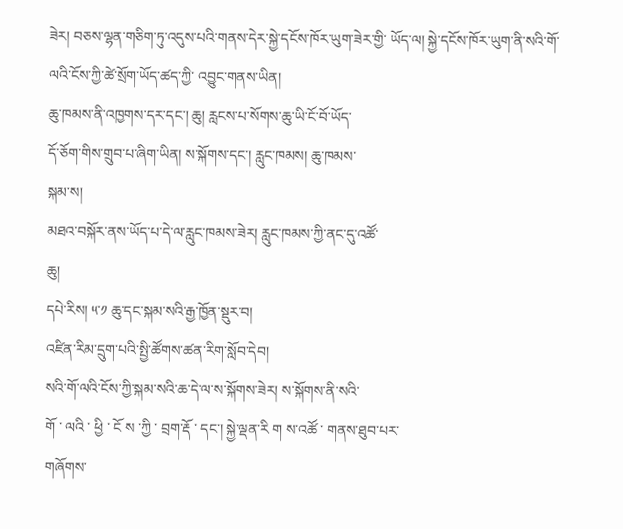ཟེར། བཅས་ལྷན་གཅིག་ཏུ་འདུས་པའི་གནས་དེར་སྐྱེ་དངོས་ཁོར་ཡུག་ཟེར་གྱི་ ཡོད་ལ། སྐྱེ་དངོས་ཁོར་ཡུག་ནི་སའི་གོ་ལའི་ངོས་ཀྱི་ཚེ་སྲོག་ཡོད་ཚད་ཀྱི་ འབྱུང་གནས་ཡིན།
ཆུ་ཁམས་ནི་འཁྱགས་དར་དང་། ཆུ། རླངས་པ་སོགས་ཆུ་ཡི་ངོ་བོ་ཡོད་
དོ་ཅོག་གིས་གྲུབ་པ་ཞིག་ཡིན། ས་སྐོགས་དང་། རླུང་ཁམས། ཆུ་ཁམས་
སྐམ་ས།
མཐའ་བསྐོར་ནས་ཡོད་པ་དེ་ལ་རླུང་ཁམས་ཟེར། རླུང་ཁམས་ཀྱི་ནང་དུ་འཚོ་
ཆུ།
དཔེ་རིས། ༥་༡ ཆུ་དང་སྐམ་སའི་རྒྱ་ཁྱོན་སྡུར་བ།
འཛིན་རིམ་དྲུག་པའི་སྤྱི་ཚོགས་ཚན་རིག་སློབ་དེབ།
སའི་གོ་ལའི་ངོས་ཀྱི་སྐམ་སའི་ཆ་དེ་ལ་ས་སྐོགས་ཟེར། ས་སྐོགས་ནི་སའི་
གོ ་ ལའི ་ ཕྱི ་ ངོ ས ་ཀྱི ་ བྲག་རྡོ ་ དང་། སྐྱེ་ལྡན་རི ག ས་འཚོ ་ གནས་ཐུབ་པར་
གཞོགས་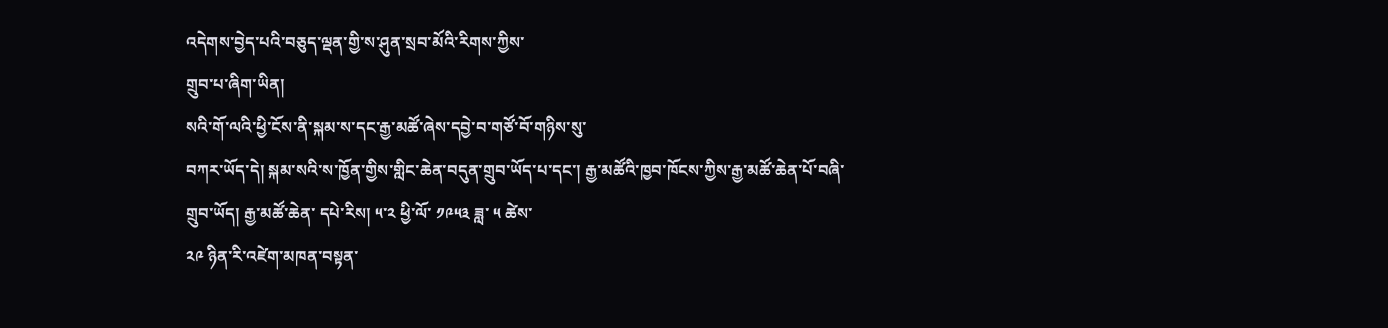འདེགས་བྱེད་པའི་བཅུད་ལྡན་གྱི་ས་ཤུན་སྲབ་མོའི་རིགས་ཀྱིས་
གྲུབ་པ་ཞིག་ཡིན།
སའི་གོ་ལའི་ཕྱི་ངོས་ནི་སྐམ་ས་དང་རྒྱ་མཚོ་ཞེས་དབྱེ་བ་གཙོ་བོ་གཉིས་སུ་
བཀར་ཡོད་དེ། སྐམ་སའི་ས་ཁྱོན་གྱིས་གླིང་ཆེན་བདུན་གྲུབ་ཡོད་པ་དང་། རྒྱ་མཚོའི་ཁྱབ་ཁོངས་ཀྱིས་རྒྱ་མཚོ་ཆེན་པོ་བཞི་གྲུབ་ཡོད། རྒྱ་མཚོ་ཆེན་ དཔེ་རིས། ༥་༢ ཕྱི་ལོ་ ༡༩༥༣ ཟླ་ ༥ ཚེས་
༢༩ ཉིན་རི་འཛེག་མཁན་བསྟན་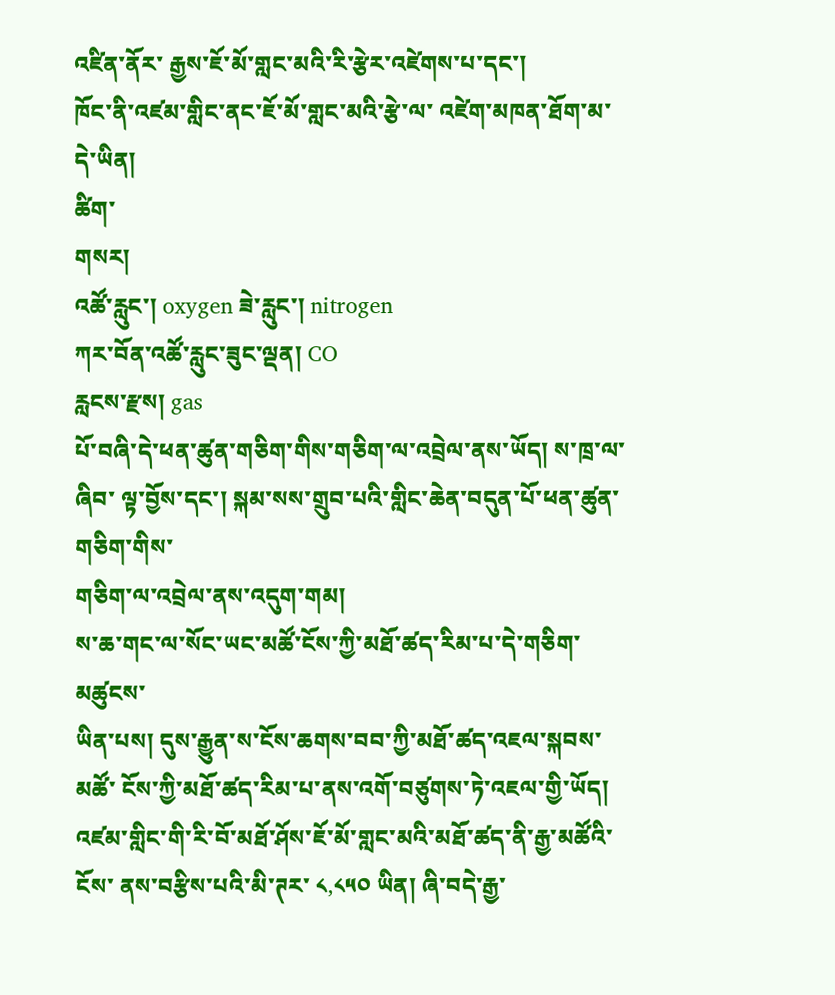འཛིན་ནོར་ རྒྱས་ཇོ་མོ་གླང་མའི་རི་རྩེར་འཛེགས་པ་དང་།
ཁོང་ནི་འཛམ་གླིང་ནང་ཇོ་མོ་གླང་མའི་རྩེ་ལ་ འཛེག་མཁན་ཐོག་མ་དེ་ཡིན།
ཚིག་
གསར།
འཚོ་རླུང་། oxygen ཟེ་རླུང་། nitrogen
ཀར་བོན་འཚོ་རླུང་ཟུང་ལྡན། CO
རླངས་རྫས། gas
པོ་བཞི་དེ་ཕན་ཚུན་གཅིག་གིས་གཅིག་ལ་འབྲེལ་ནས་ཡོད། ས་ཁྲ་ལ་ཞིབ་ ལྟ་བྱོས་དང་། སྐམ་སས་གྲུབ་པའི་གླིང་ཆེན་བདུན་པོ་ཕན་ཚུན་གཅིག་གིས་
གཅིག་ལ་འབྲེལ་ནས་འདུག་གམ།
ས་ཆ་གང་ལ་སོང་ཡང་མཚོ་ངོས་ཀྱི་མཐོ་ཚད་རིམ་པ་དེ་གཅིག་མཚུངས་
ཡིན་པས། དུས་རྒྱུན་ས་ངོས་ཆགས་བབ་ཀྱི་མཐོ་ཚད་འཇལ་སྐབས་མཚོ་ ངོས་ཀྱི་མཐོ་ཚད་རིམ་པ་ནས་འགོ་བཙུགས་ཏེ་འཇལ་གྱི་ཡོད།
འཛམ་གླིང་གི་རི་བོ་མཐོ་ཤོས་ཇོ་མོ་གླང་མའི་མཐོ་ཚད་ནི་རྒྱ་མཚོའི་ངོས་ ནས་བརྩིས་པའི་མི་ཊར་ ༨,༨༥༠ ཡིན། ཞི་བདེ་རྒྱ་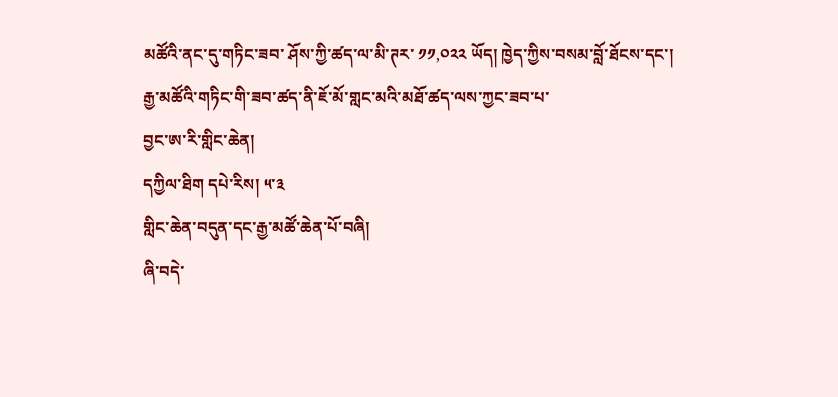མཚོའི་ནང་དུ་གཏིང་ཟབ་ ཤོས་ཀྱི་ཚད་ལ་མི་ཊར་ ༡༡,༠༢༢ ཡོད། ཁྱེད་ཀྱིས་བསམ་བློ་ཐོངས་དང་།
རྒྱ་མཚོའི་གཏིང་གི་ཟབ་ཚད་ནི་ཇོ་མོ་གླང་མའི་མཐོ་ཚད་ལས་ཀྱང་ཟབ་པ་
བྱང་ཨ་རི་གླིང་ཆེན།
དཀྱིལ་ཐིག དཔེ་རིས། ༥་༣
གླིང་ཆེན་བདུན་དང་རྒྱ་མཚོ་ཆེན་པོ་བཞི།
ཞི་བདེ་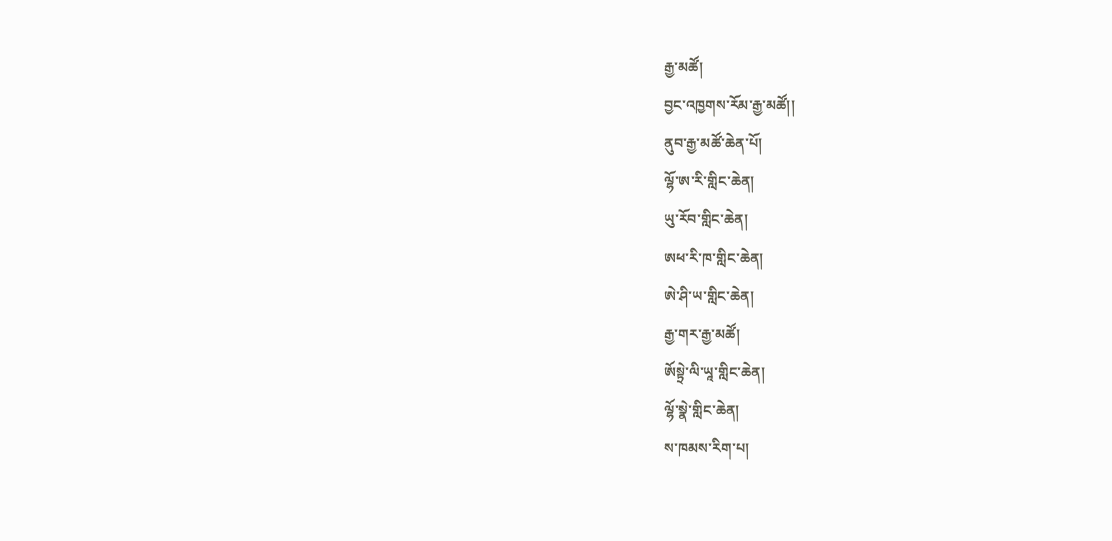རྒྱ་མཚོ།
བྱང་འཁྱགས་རོམ་རྒྱ་མཚོ།།
ནུབ་རྒྱ་མཚོ་ཆེན་པོ།
ལྷོ་ཨ་རི་གླིང་ཆེན།
ཡུ་རོབ་གླིང་ཆེན།
ཨཕ་རི་ཁ་གླིང་ཆེན།
ཨེ་ཤི་ཡ་གླིང་ཆེན།
རྒྱ་གར་རྒྱ་མཚོ།
ཨོསྟྲེ་ལི་ཡཱ་གླིང་ཆེན།
ལྷོ་སྣེ་གླིང་ཆེན།
ས་ཁམས་རིག་པ།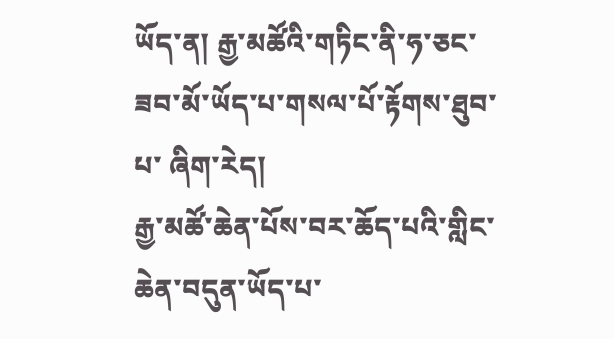ཡོད་ན། རྒྱ་མཚོའི་གཏིང་ནི་ཧ་ཅང་ཟབ་མོ་ཡོད་པ་གསལ་པོ་རྟོགས་ཐུབ་པ་ ཞིག་རེད།
རྒྱ་མཚོ་ཆེན་པོས་བར་ཆོད་པའི་གླིང་ཆེན་བདུན་ཡོད་པ་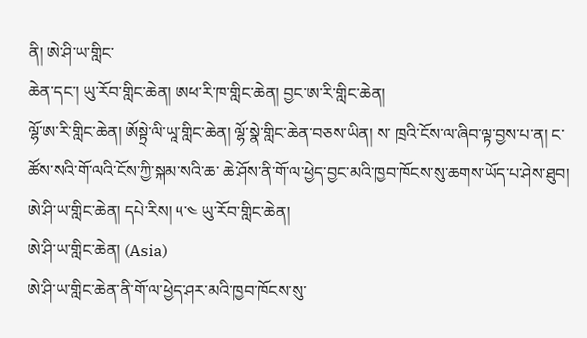ནི། ཨེ་ཤི་ཡ་གླིང་
ཆེན་དང་། ཡུ་རོབ་གླིང་ཆེན། ཨཕ་རི་ཁ་གླིང་ཆེན། བྱང་ཨ་རི་གླིང་ཆེན།
ལྷོ་ཨ་རི་གླིང་ཆེན། ཨོསྟྲེ་ལི་ཡཱ་གླིང་ཆེན། ལྷོ་སྣེ་གླིང་ཆེན་བཅས་ཡིན། ས་ ཁྲའི་ངོས་ལ་ཞིབ་ལྟ་བྱས་པ་ན། ང་ཚོས་སའི་གོ་ལའི་ངོས་ཀྱི་སྐམ་སའི་ཆ་ ཆེ་ཤོས་ནི་གོ་ལ་ཕྱེད་བྱང་མའི་ཁྱབ་ཁོངས་སུ་ཆགས་ཡོད་པ་ཤེས་ཐུབ།
ཨེ་ཤི་ཡ་གླིང་ཆེན། དཔེ་རིས། ༥་༤ ཡུ་རོབ་གླིང་ཆེན།
ཨེ་ཤི་ཡ་གླིང་ཆེན། (Asia)
ཨེ་ཤི་ཡ་གླིང་ཆེན་ནི་གོ་ལ་ཕྱེད་ཤར་མའི་ཁྱབ་ཁོངས་སུ་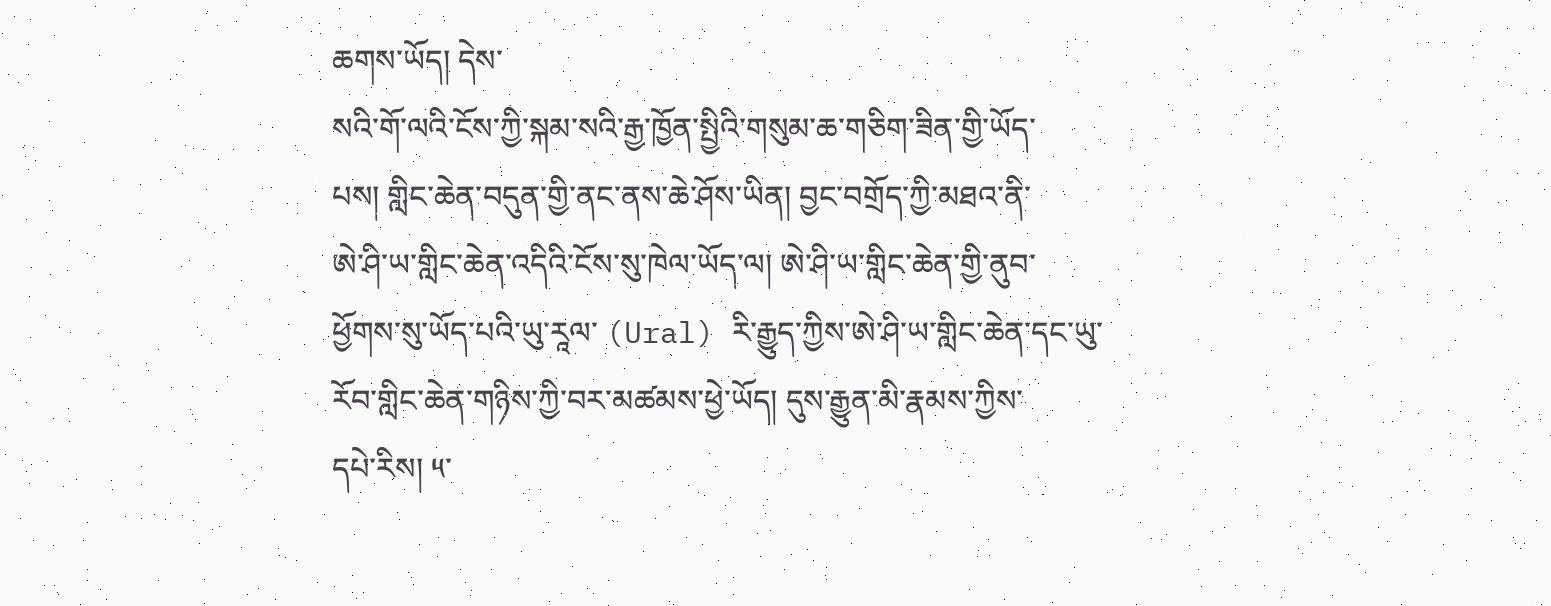ཆགས་ཡོད། དེས་
སའི་གོ་ལའི་ངོས་ཀྱི་སྐམ་སའི་རྒྱ་ཁྱོན་སྤྱིའི་གསུམ་ཆ་གཅིག་ཟིན་གྱི་ཡོད་
པས། གླིང་ཆེན་བདུན་གྱི་ནང་ནས་ཆེ་ཤོས་ཡིན། བྱང་བགྲོད་ཀྱི་མཐའ་ནི་
ཨེ་ཤི་ཡ་གླིང་ཆེན་འདིའི་ངོས་སུ་ཁེལ་ཡོད་ལ། ཨེ་ཤི་ཡ་གླིང་ཆེན་གྱི་ནུབ་
ཕྱོགས་སུ་ཡོད་པའི་ཡུ་རཱལ་ (Ural) རི་རྒྱུད་ཀྱིས་ཨེ་ཤི་ཡ་གླིང་ཆེན་དང་ཡུ་
རོབ་གླིང་ཆེན་གཉིས་ཀྱི་བར་མཚམས་ཕྱེ་ཡོད། དུས་རྒྱུན་མི་རྣམས་ཀྱིས་
དཔེ་རིས། ༥་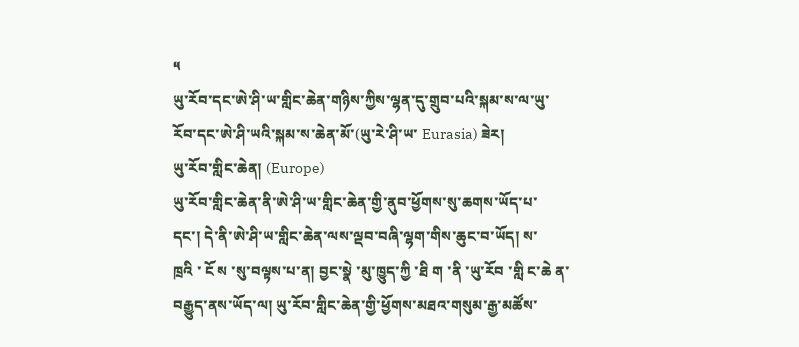༥
ཡུ་རོབ་དང་ཨེ་ཤི་ཡ་གླིང་ཆེན་གཉིས་ཀྱིས་ལྷན་དུ་གྲུབ་པའི་སྐམ་ས་ལ་ཡུ་
རོབ་དང་ཨེ་ཤི་ཡའི་སྐམ་ས་ཆེན་མོ་(ཡུ་རེ་ཤི་ཡ་ Eurasia) ཟེར།
ཡུ་རོབ་གླིང་ཆེན། (Europe)
ཡུ་རོབ་གླིང་ཆེན་ནི་ཨེ་ཤི་ཡ་གླིང་ཆེན་གྱི་ནུབ་ཕྱོགས་སུ་ཆགས་ཡོད་པ་
དང་། དེ་ནི་ཨེ་ཤི་ཡ་གླིང་ཆེན་ལས་ལྡབ་བཞི་ལྷག་གིས་ཆུང་བ་ཡོད། ས་
ཁྲའི ་ ངོ ས ་སུ་བལྟས་པ་ན། བྱང་སྣེ ་མུ་ཁྱུད་ཀྱི ་ཐི ག ་ནི ་ཡུ་རོབ ་གླི ང་ཆེ ན་
བརྒྱུད་ནས་ཡོད་ལ། ཡུ་རོབ་གླིང་ཆེན་གྱི་ཕྱོགས་མཐའ་གསུམ་རྒྱ་མཚོས་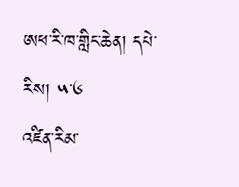ཨཕ་རི་ཁ་གླིང་ཆེན། དཔེ་རིས། ༥་༦
འཛིན་རིམ་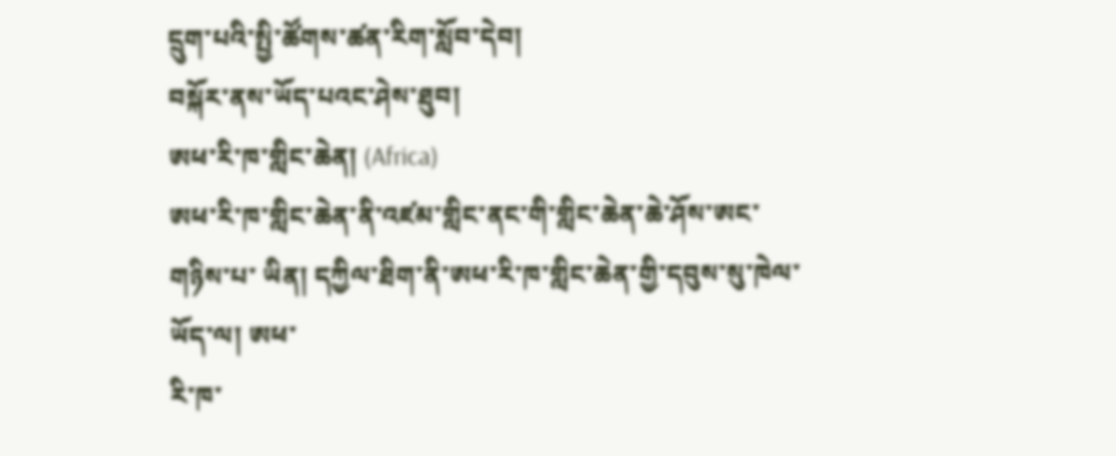དྲུག་པའི་སྤྱི་ཚོགས་ཚན་རིག་སློབ་དེབ།
བསྐོར་ནས་ཡོད་པའང་ཤེས་ཐུབ།
ཨཕ་རི་ཁ་གླིང་ཆེན། (Africa)
ཨཕ་རི་ཁ་གླིང་ཆེན་ནི་འཛམ་གླིང་ནང་གི་གླིང་ཆེན་ཆེ་ཤོས་ཨང་གཉིས་པ་ ཡིན། དཀྱིལ་ཐིག་ནི་ཨཕ་རི་ཁ་གླིང་ཆེན་གྱི་དབུས་སུ་ཁེལ་ཡོད་ལ། ཨཕ་
རི་ཁ་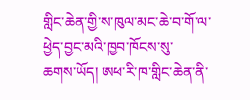གླིང་ཆེན་གྱི་ས་ཁུལ་མང་ཆེ་བ་གོ་ལ་ཕྱེད་བྱང་མའི་ཁྱབ་ཁོངས་སུ་
ཆགས་ཡོད། ཨཕ་རི་ཁ་གླིང་ཆེན་ནི་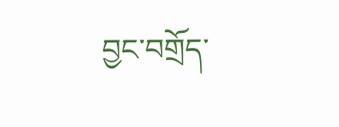བྱང་བགྲོད་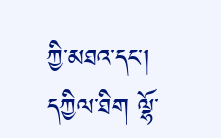ཀྱི་མཐའ་དང་། དཀྱིལ་ཐིག ལྷོ་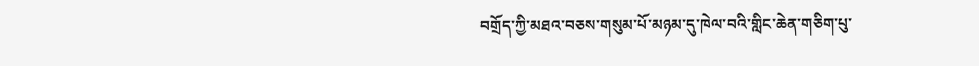བགྲོད་ཀྱི་མཐའ་བཅས་གསུམ་པོ་མཉམ་དུ་ཁེལ་བའི་གླིང་ཆེན་གཅིག་པུ་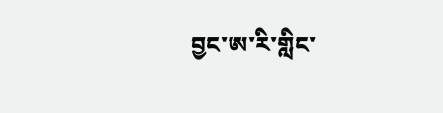བྱང་ཨ་རི་གླིང་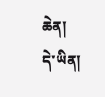ཆེན།
དེ་ཡིན།